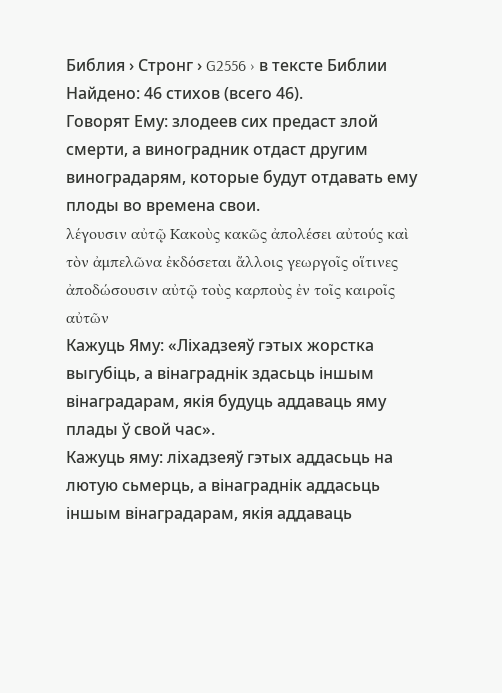Библия › Стронг › G2556 › в тексте Библии
Найдено: 46 стихов (всего 46).
Говорят Ему: злодеев сих предаст злой смерти, а виноградник отдаст другим виноградарям, которые будут отдавать ему плоды во времена свои.
λέγουσιν αὐτῷ Κακοὺς κακῶς ἀπολέσει αὐτούς καὶ τὸν ἀμπελῶνα ἐκδόσεται ἄλλοις γεωργοῖς οἵτινες ἀποδώσουσιν αὐτῷ τοὺς καρποὺς ἐν τοῖς καιροῖς αὐτῶν
Кажуць Яму: «Ліхадзеяў гэтых жорстка выгубіць, а вінаграднік здасьць іншым вінаградарам, якія будуць аддаваць яму плады ў свой час».
Кажуць яму: ліхадзеяў гэтых аддасьць на лютую сьмерць, а вінаграднік аддасьць іншым вінаградарам, якія аддаваць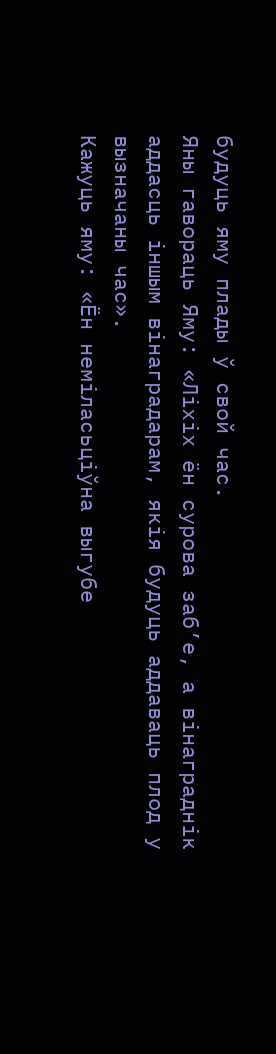будуць яму плады ў свой час.
Яны гавораць Яму: «Ліхіх ён сурова заб’е, а вінаграднік аддасць іншым вінаградарам, якія будуць аддаваць плод у вызначаны час».
Кажуць яму: «Ён неміласьціўна выгубе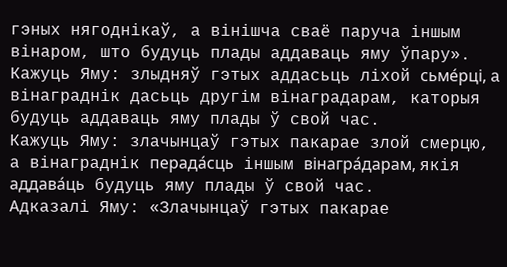гэных нягоднікаў, а вінішча сваё паруча іншым вінаром, што будуць плады аддаваць яму ўпару».
Кажуць Яму: злыдняў гэтых аддасьць ліхой сьме́рці, а вінаграднік дасьць другім вінаградарам, каторыя будуць аддаваць яму плады ў свой час.
Кажуць Яму: злачынцаў гэтых пакарае злой смерцю, а вінаграднік перада́сць іншым вінагра́дарам, якія аддава́ць будуць яму плады ў свой час.
Адказалі Яму: «Злачынцаў гэтых пакарае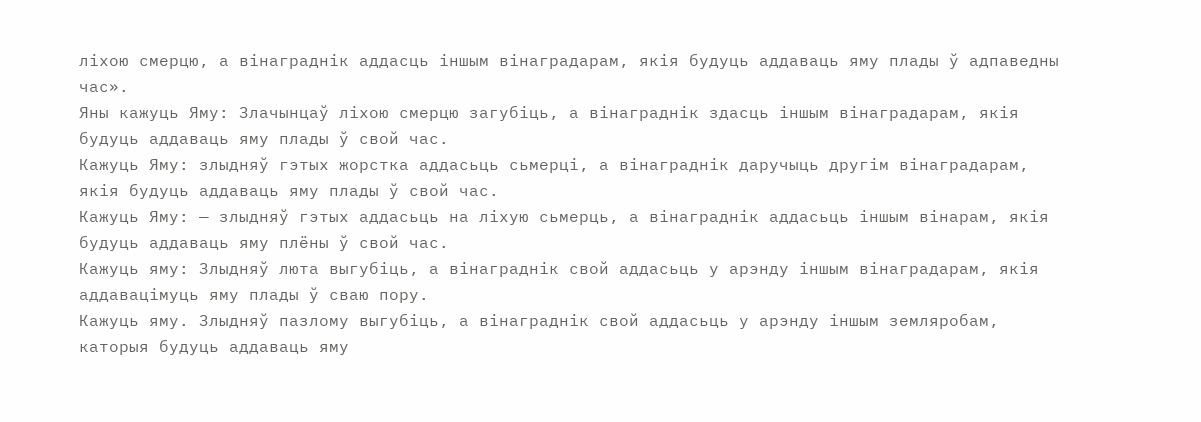ліхою смерцю, а вінаграднік аддасць іншым вінаградарам, якія будуць аддаваць яму плады ў адпаведны час».
Яны кажуць Яму: Злачынцаў ліхою смерцю загубіць, а вінаграднік здасць іншым вінаградарам, якія будуць аддаваць яму плады ў свой час.
Кажуць Яму: злыдняў гэтых жорстка аддасьць сьмерці, а вінаграднік даручыць другім вінаградарам, якія будуць аддаваць яму плады ў свой час.
Кажуць Яму: — злыдняў гэтых аддасьць на ліхую сьмерць, а вінаграднік аддасьць іншым вінарам, якія будуць аддаваць яму плёны ў свой час.
Кажуць яму: Злыдняў люта выгубіць, а вінаграднік свой аддасьць у арэнду іншым вінаградарам, якія аддавацімуць яму плады ў сваю пору.
Кажуць яму. Злыдняў пазлому выгубіць, а вінаграднік свой аддасьць у арэнду іншым земляробам, каторыя будуць аддаваць яму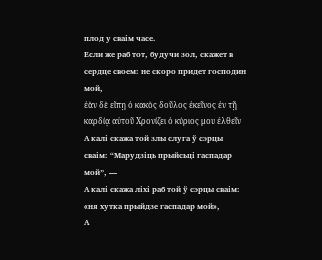плод у сваім часе.
Если же раб тот, будучи зол, скажет в сердце своем: не скоро придет господин мой,
ἐὰν δὲ εἴπῃ ὁ κακὸς δοῦλος ἐκεῖνος ἐν τῇ καρδίᾳ αὐτοῦ Χρονίζει ὁ κύριος μου ἐλθεῖν
А калі скажа той злы слуга ў сэрцы сваім: “Марудзіць прыйсьці гаспадар мой”, —
А калі скажа ліхі раб той ў сэрцы сваім: «ня хутка прыйдзе гаспадар мой»,
А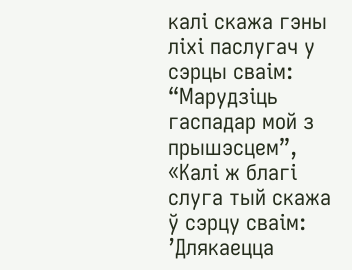калі скажа гэны ліхі паслугач у сэрцы сваім: “Марудзіць гаспадар мой з прышэсцем”,
«Калі ж благі слуга тый скажа ў сэрцу сваім: ’Длякаецца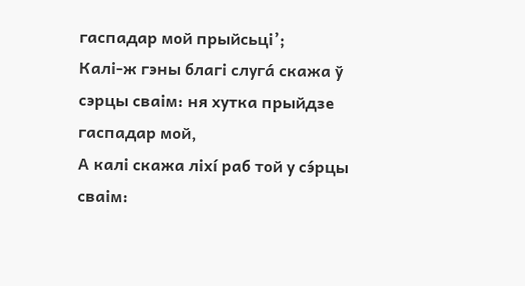гаспадар мой прыйсьці’;
Калі-ж гэны благі слуга́ скажа ў сэрцы сваім: ня хутка прыйдзе гаспадар мой,
А калі скажа ліхí раб той у сэ́рцы сваім: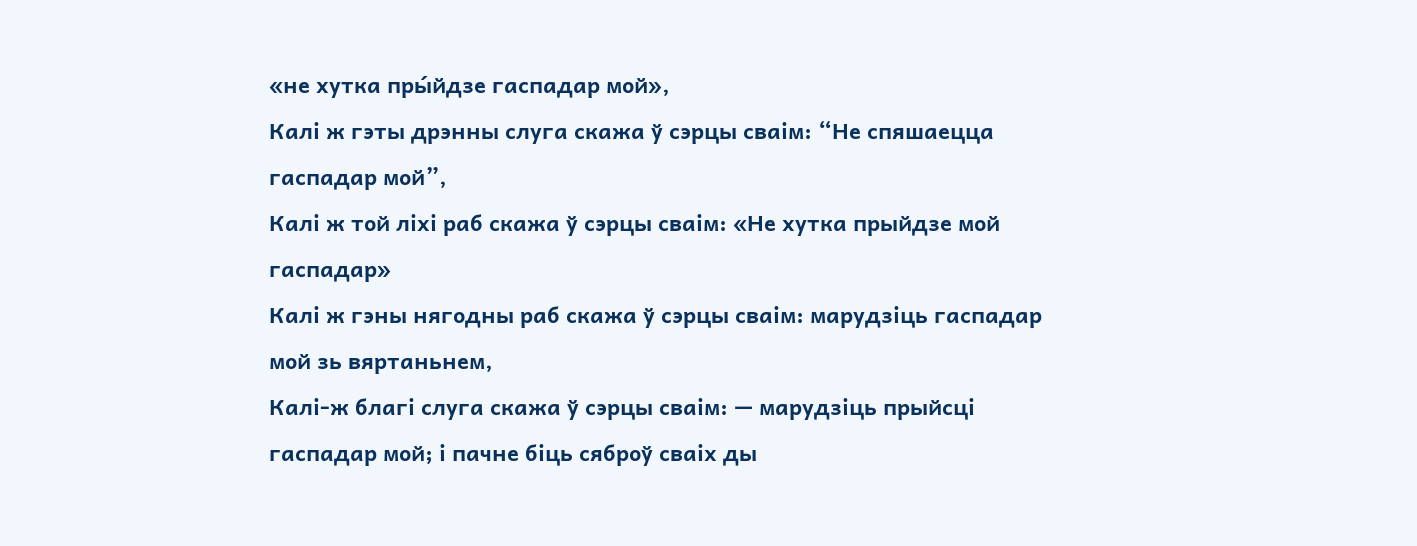«не хутка пры́йдзе гаспадар мой»,
Калі ж гэты дрэнны слуга скажа ў сэрцы сваім: “Не спяшаецца гаспадар мой”,
Калі ж той ліхі раб скажа ў сэрцы сваім: «Не хутка прыйдзе мой гаспадар»
Калі ж гэны нягодны раб скажа ў сэрцы сваім: марудзіць гаспадар мой зь вяртаньнем,
Калі-ж благі слуга скажа ў сэрцы сваім: — марудзіць прыйсці гаспадар мой; і пачне біць сяброў сваіх ды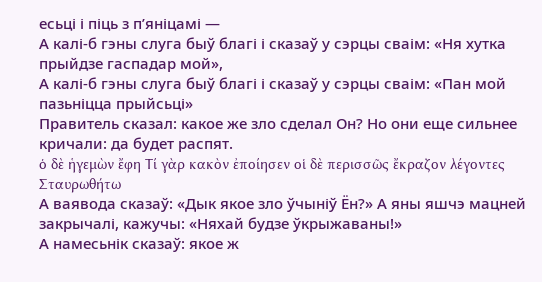есьці і піць з п’яніцамі —
А калі-б гэны слуга быў благі і сказаў у сэрцы сваім: «Ня хутка прыйдзе гаспадар мой»,
А калі-б гэны слуга быў благі і сказаў у сэрцы сваім: «Пан мой пазьніцца прыйсьці»
Правитель сказал: какое же зло сделал Он? Но они еще сильнее кричали: да будет распят.
ὁ δὲ ἡγεμὼν ἔφη Τί γὰρ κακὸν ἐποίησεν οἱ δὲ περισσῶς ἔκραζον λέγοντες Σταυρωθήτω
А ваявода сказаў: «Дык якое зло ўчыніў Ён?» А яны яшчэ мацней закрычалі, кажучы: «Няхай будзе ўкрыжаваны!»
А намесьнік сказаў: якое ж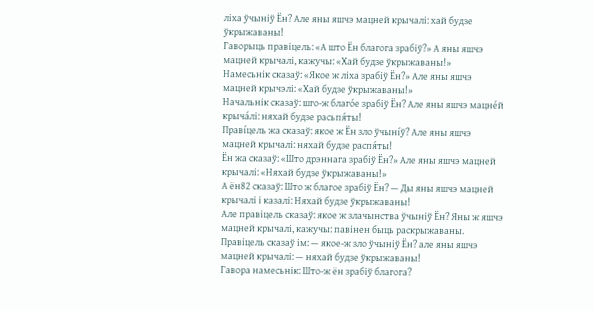ліха ўчыніў Ён? Але яны яшчэ мацней крычалі: хай будзе ўкрыжаваны!
Гаворыць правіцель: «А што Ён благога зрабіў?» А яны яшчэ мацней крычалі, кажучы: «Хай будзе ўкрыжаваны!»
Намесьнік сказаў: «Якое ж ліха зрабіў Ён?» Але яны яшчэ мацней крычэлі: «Хай будзе ўкрыжаваны!»
Начальнік сказаў: шго-ж благо́е зрабіў Ён? Але яны яшчэ мацне́й крыча́лі: няхай будзе расьпя́ты!
Правíцель жа сказаў: якое ж Ён зло ўчынíў? Але яны яшчэ мацней крычалі: няхай будзе распя́ты!
Ён жа сказаў: «Што дрэннага зрабіў Ён?» Але яны яшчэ мацней крычалі: «Няхай будзе ўкрыжаваны!»
А ён82 сказаў: Што ж благое зрабіў Ён? — Ды яны яшчэ мацней крычалі і казалі: Няхай будзе ўкрыжаваны!
Але правіцель сказаў: якое ж злачынства ўчыніў Ён? Яны ж яшчэ мацней крычалі, кажучы: павінен быць раскрыжаваны.
Правіцель сказаў ім: — якое-ж зло ўчыніў Ён? але яны яшчэ мацней крычалі: — няхай будзе ўкрыжаваны!
Гавора намесьнік: Што-ж ён зрабіў благога?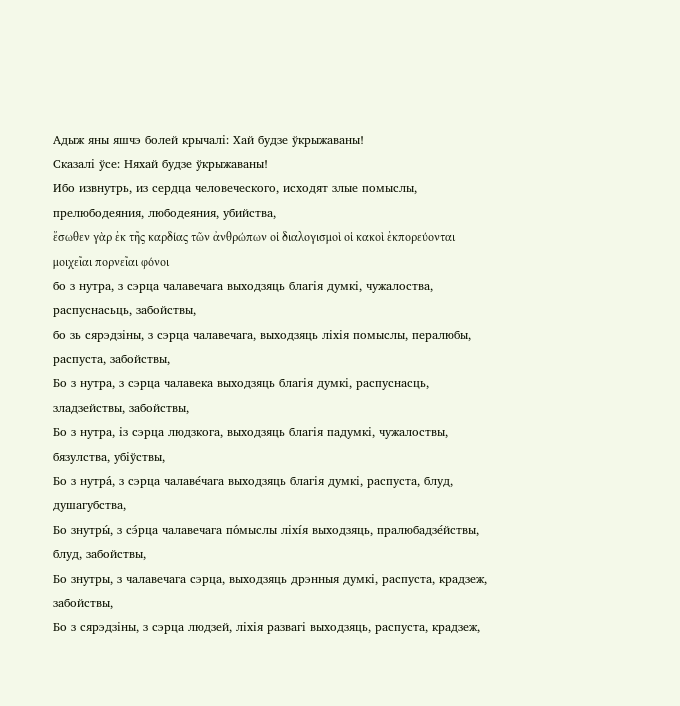Адыж яны яшчэ болей крычалі: Хай будзе ўкрыжаваны!
Сказалі ўсе: Няхай будзе ўкрыжаваны!
Ибо извнутрь, из сердца человеческого, исходят злые помыслы, прелюбодеяния, любодеяния, убийства,
ἔσωθεν γὰρ ἐκ τῆς καρδίας τῶν ἀνθρώπων οἱ διαλογισμοὶ οἱ κακοὶ ἐκπορεύονται μοιχεῖαι πορνεῖαι φόνοι
бо з нутра, з сэрца чалавечага выходзяць благія думкі, чужалоства, распуснасьць, забойствы,
бо зь сярэдзіны, з сэрца чалавечага, выходзяць ліхія помыслы, пералюбы, распуста, забойствы,
Бо з нутра, з сэрца чалавека выходзяць благія думкі, распуснасць, зладзействы, забойствы,
Бо з нутра, із сэрца людзкога, выходзяць благія падумкі, чужалоствы, бязулства, убіўствы,
Бо з нутра́, з сэрца чалаве́чага выходзяць благія думкі, распуста, блуд, душагубства,
Бо знутры́, з сэ́рца чалавечага по́мыслы ліхíя выходзяць, пралюбадзе́йствы, блуд, забойствы,
Бо знутры, з чалавечага сэрца, выходзяць дрэнныя думкі, распуста, крадзеж, забойствы,
Бо з сярэдзіны, з сэрца людзей, ліхія развагі выходзяць, распуста, крадзеж,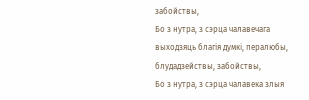забойствы,
Бо з нутра, з сэрца чалавечага выходзяць благія думкі, пералюбы, блудадзействы, забойствы,
Бо з нутра, з сэрца чалавека злыя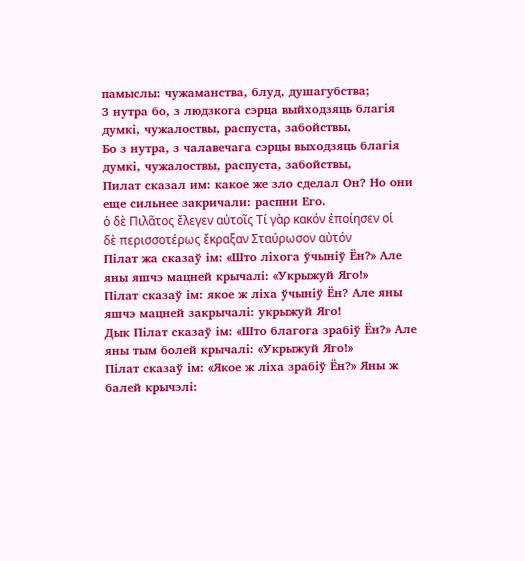памыслы: чужаманства, блуд, душагубства;
З нутра бо, з людзкога сэрца выйходзяць благія думкі, чужалоствы, распуста, забойствы,
Бо з нутра, з чалавечага сэрцы выходзяць благія думкі, чужалоствы, распуста, забойствы,
Пилат сказал им: какое же зло сделал Он? Но они еще сильнее закричали: распни Его.
ὁ δὲ Πιλᾶτος ἔλεγεν αὐτοῖς Τί γὰρ κακόν ἐποίησεν οἱ δὲ περισσοτέρως ἔκραξαν Σταύρωσον αὐτόν
Пілат жа сказаў ім: «Што ліхога ўчыніў Ён?» Але яны яшчэ мацней крычалі: «Укрыжуй Яго!»
Пілат сказаў ім: якое ж ліха ўчыніў Ён? Але яны яшчэ мацней закрычалі: укрыжуй Яго!
Дык Пілат сказаў ім: «Што благога зрабіў Ён?» Але яны тым болей крычалі: «Укрыжуй Яго!»
Пілат сказаў ім: «Якое ж ліха зрабіў Ён?» Яны ж балей крычэлі: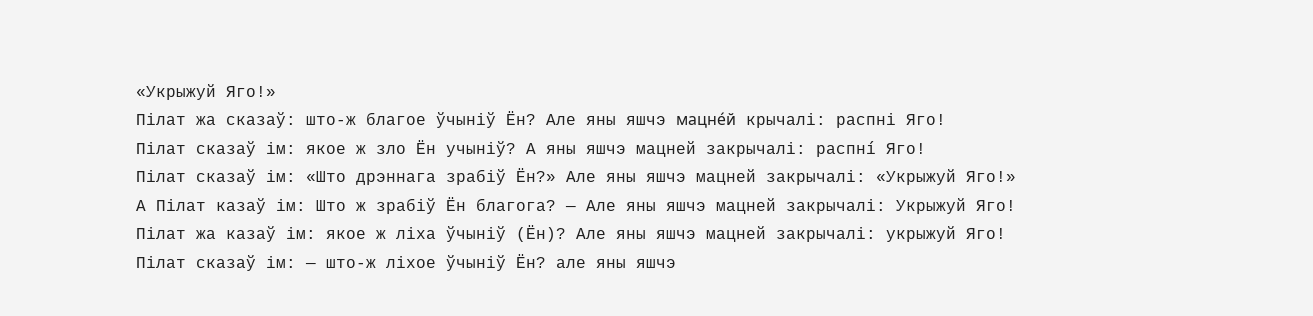«Укрыжуй Яго!»
Пілат жа сказаў: што-ж благое ўчыніў Ён? Але яны яшчэ мацне́й крычалі: распні Яго!
Пілат сказаў ім: якое ж зло Ён учыніў? А яны яшчэ мацней закрычалі: распнí Яго!
Пілат сказаў ім: «Што дрэннага зрабіў Ён?» Але яны яшчэ мацней закрычалі: «Укрыжуй Яго!»
А Пілат казаў ім: Што ж зрабіў Ён благога? — Але яны яшчэ мацней закрычалі: Укрыжуй Яго!
Пілат жа казаў ім: якое ж ліха ўчыніў (Ён)? Але яны яшчэ мацней закрычалі: укрыжуй Яго!
Пілат сказаў ім: — што-ж ліхое ўчыніў Ён? але яны яшчэ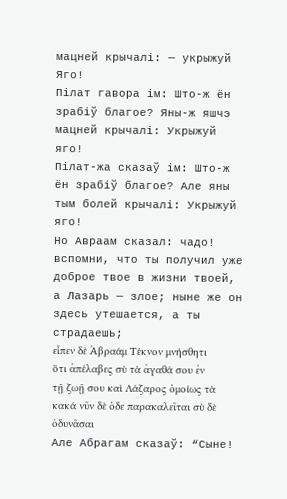мацней крычалі: — укрыжуй Яго!
Пілат гавора ім: Што-ж ён зрабіў благое? Яны-ж яшчэ мацней крычалі: Укрыжуй яго!
Пілат-жа сказаў ім: Што-ж ён зрабіў благое? Але яны тым болей крычалі: Укрыжуй яго!
Но Авраам сказал: чадо! вспомни, что ты получил уже доброе твое в жизни твоей, а Лазарь — злое; ныне же он здесь утешается, а ты страдаешь;
εἶπεν δὲ Ἀβραάμ Τέκνον μνήσθητι ὅτι ἀπέλαβες σὺ τὰ ἀγαθά σου ἐν τῇ ζωῇ σου καὶ Λάζαρος ὁμοίως τὰ κακά νῦν δὲ ὁδε παρακαλεῖται σὺ δὲ ὀδυνᾶσαι
Але Абрагам сказаў: “Сыне!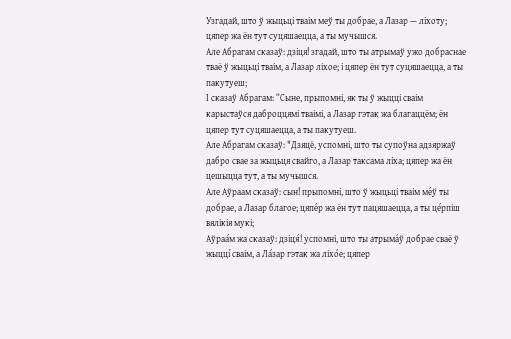Узгадай, што ў жыцьці тваім меў ты добрае, а Лазар — ліхоту; цяпер жа ён тут суцяшаецца, а ты мучышся.
Але Абрагам сказаў: дзіця! згадай, што ты атрымаў ужо добраснае тваё ў жыцьці тваім, а Лазар ліхое; і цяпер ён тут суцяшаецца, а ты пакутуеш;
І сказаў Абрагам: “Сыне, прыпомні, як ты ў жыцці сваім карыстаўся даброццямі тваімі, а Лазар гэтак жа благаццём; ён цяпер тут суцяшаецца, а ты пакутуеш.
Але Абрагам сказаў: "Дзяцё, успомні, што ты супоўна адзяржаў дабро свае за жыцьця свайго, а Лазар таксама ліха; цяпер жа ён цешыцца тут, а ты мучышся.
Але Аўраам сказаў: сын! прыпомні, што ў жыцьці тваім ме́ў ты добрае, а Лазар благое; цяпе́р жа ён тут пацяшаецца, а ты це́рпіш вялікія мукі;
Аўраа́м жа сказаў: дзіця́! успомні, што ты атрыма́ў добрае сваё ў жыццí сваім, а Ла́зар гэтак жа ліхо́е; цяпер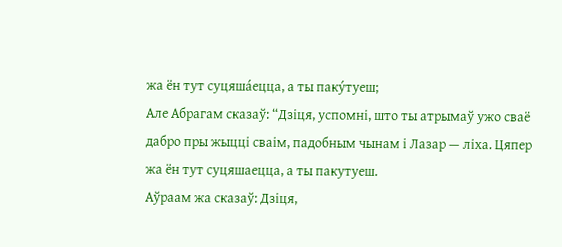жа ён тут суцяша́ецца, а ты паку́туеш;
Але Абрагам сказаў: “Дзіця, успомні, што ты атрымаў ужо сваё дабро пры жыцці сваім, падобным чынам і Лазар — ліха. Цяпер жа ён тут суцяшаецца, а ты пакутуеш.
Аўраам жа сказаў: Дзіця,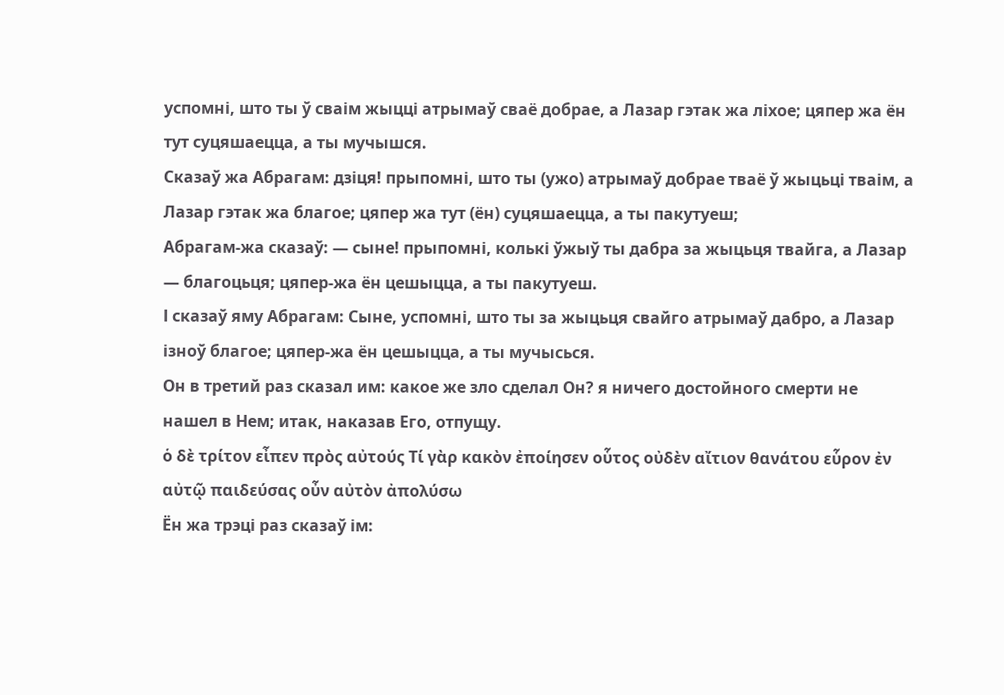успомні, што ты ў сваім жыцці атрымаў сваё добрае, а Лазар гэтак жа ліхое; цяпер жа ён тут суцяшаецца, а ты мучышся.
Сказаў жа Абрагам: дзіця! прыпомні, што ты (ужо) атрымаў добрае тваё ў жыцьці тваім, а Лазар гэтак жа благое; цяпер жа тут (ён) суцяшаецца, а ты пакутуеш;
Абрагам-жа сказаў: — сыне! прыпомні, колькі ўжыў ты дабра за жыцьця твайга, а Лазар — благоцьця; цяпер-жа ён цешыцца, а ты пакутуеш.
І сказаў яму Абрагам: Сыне, успомні, што ты за жыцьця свайго атрымаў дабро, а Лазар ізноў благое; цяпер-жа ён цешыцца, а ты мучысься.
Он в третий раз сказал им: какое же зло сделал Он? я ничего достойного смерти не нашел в Нем; итак, наказав Его, отпущу.
ὁ δὲ τρίτον εἶπεν πρὸς αὐτούς Τί γὰρ κακὸν ἐποίησεν οὗτος οὐδὲν αἴτιον θανάτου εὗρον ἐν αὐτῷ παιδεύσας οὖν αὐτὸν ἀπολύσω
Ён жа трэці раз сказаў ім: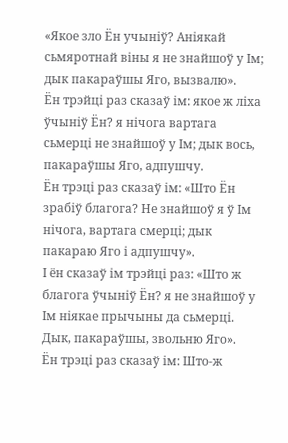«Якое зло Ён учыніў? Аніякай сьмяротнай віны я не знайшоў у Ім; дык пакараўшы Яго, вызвалю».
Ён трэйці раз сказаў ім: якое ж ліха ўчыніў Ён? я нічога вартага сьмерці не знайшоў у Ім; дык вось, пакараўшы Яго, адпушчу.
Ён трэці раз сказаў ім: «Што Ён зрабіў благога? Не знайшоў я ў Ім нічога, вартага смерці; дык пакараю Яго і адпушчу».
І ён сказаў ім трэйці раз: «Што ж благога ўчыніў Ён? я не знайшоў у Ім ніякае прычыны да сьмерці. Дык, пакараўшы, звольню Яго».
Ён трэці раз сказаў ім: Што-ж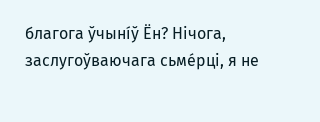благога ўчынíў Ён? Нічога, заслугоўваючага сьме́рці, я не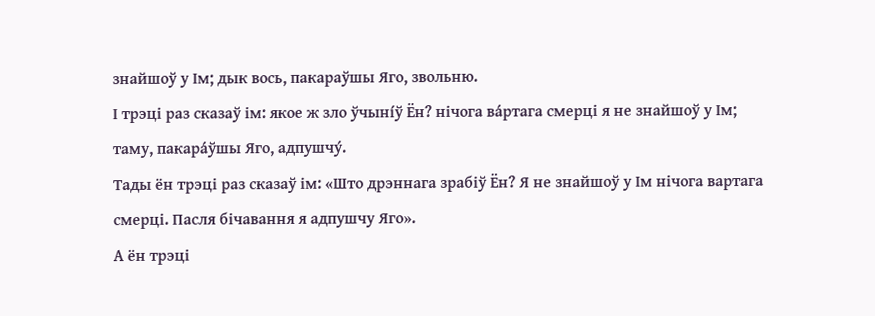знайшоў у Ім; дык вось, пакараўшы Яго, звольню.
І трэці раз сказаў ім: якое ж зло ўчынíў Ён? нічога ва́ртага смерці я не знайшоў у Ім; таму, пакара́ўшы Яго, адпушчу́.
Тады ён трэці раз сказаў ім: «Што дрэннага зрабіў Ён? Я не знайшоў у Ім нічога вартага смерці. Пасля бічавання я адпушчу Яго».
А ён трэці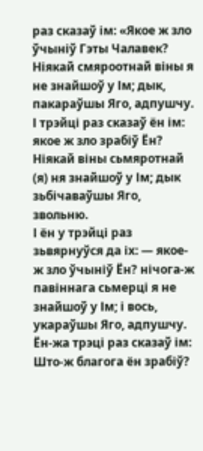раз сказаў ім: «Якое ж зло ўчыніў Гэты Чалавек? Ніякай смяроотнай віны я не знайшоў у Ім; дык, пакараўшы Яго, адпушчу.
І трэйці раз сказаў ён ім: якое ж зло зрабіў Ён? Ніякай віны сьмяротнай (я) ня знайшоў у Ім; дык зьбічаваўшы Яго, звольню.
І ён у трэйці раз зьвярнуўся да іх: — якое-ж зло ўчыніў Ён? нічога-ж павіннага сьмерці я не знайшоў у Ім; і вось, укараўшы Яго, адпушчу.
Ён-жа трэці раз сказаў ім: Што-ж благога ён зрабіў?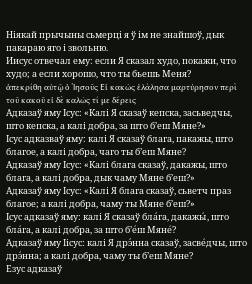Ніякай прычыны сьмерці я ў ім не знайшоў, дык пакараю яго і звольню.
Иисус отвечал ему: если Я сказал худо, покажи, что худо; а если хорошо, что ты бьешь Меня?
ἀπεκρίθη αὐτῷ ὁ Ἰησοῦς Εἰ κακῶς ἐλάλησα μαρτύρησον περὶ τοῦ κακοῦ εἰ δὲ καλῶς τί με δέρεις
Адказаў яму Ісус: «Калі Я сказаў кепска, засьведчы, што кепска, а калі добра, за што б’еш Мяне?»
Ісус адказваў яму: калі Я сказаў блага, пакажы, што благое, а калі добра, чаго ты б’еш Мяне?
Адказаў яму Ісус: «Калі блага сказаў, дакажы, што блага, а калі добра, дык чаму Мяне б’еш?»
Адказаў яму Ісус: «Калі Я блага сказаў, сьветч праз благое; а калі добра, чаму ты Мяне б’еш?»
Ісус адказаў яму: калі Я сказаў бла́га, дакажы́, што бла́га, а калі добра, за што б’е́ш Мяне́?
Адказаў яму Іісус: калі Я дрэ́нна сказаў, засве́дчы, што дрэ́нна; а калі добра, чаму ты б’еш Мяне?
Езус адказаў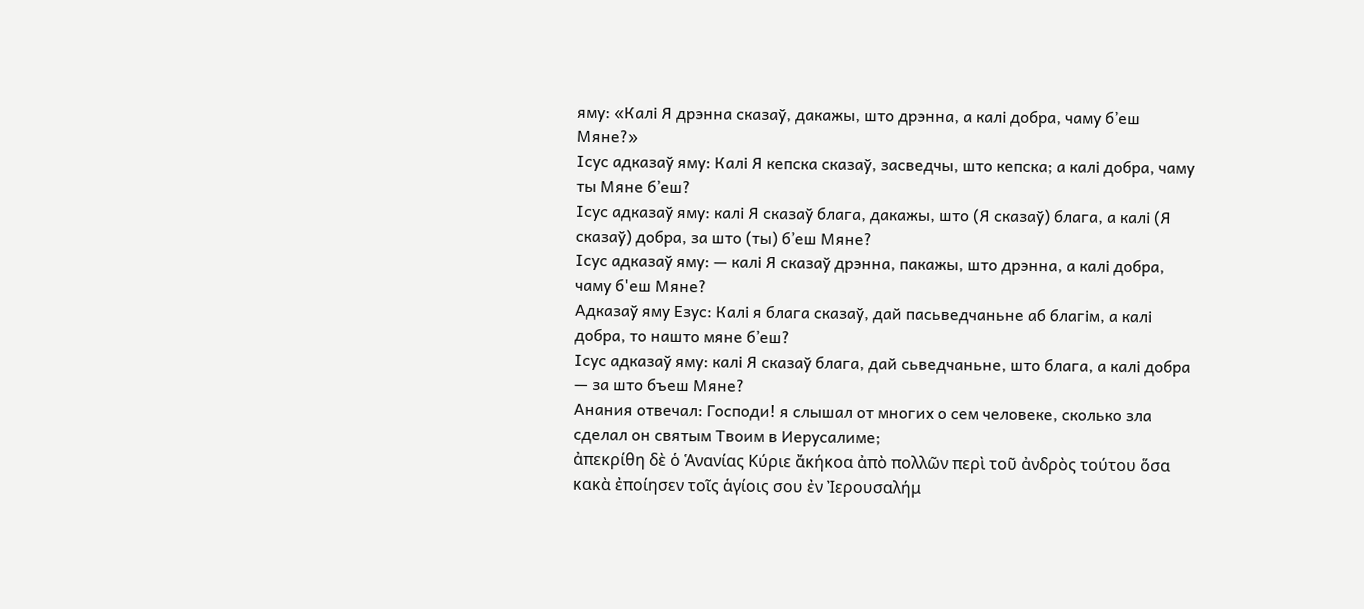яму: «Калі Я дрэнна сказаў, дакажы, што дрэнна, а калі добра, чаму б’еш Мяне?»
Ісус адказаў яму: Калі Я кепска сказаў, засведчы, што кепска; а калі добра, чаму ты Мяне б’еш?
Ісус адказаў яму: калі Я сказаў блага, дакажы, што (Я сказаў) блага, а калі (Я сказаў) добра, за што (ты) б’еш Мяне?
Ісус адказаў яму: — калі Я сказаў дрэнна, пакажы, што дрэнна, а калі добра, чаму б'еш Мяне?
Адказаў яму Езус: Калі я блага сказаў, дай пасьведчаньне аб благім, а калі добра, то нашто мяне б’еш?
Ісус адказаў яму: калі Я сказаў блага, дай сьведчаньне, што блага, а калі добра — за што бъеш Мяне?
Анания отвечал: Господи! я слышал от многих о сем человеке, сколько зла сделал он святым Твоим в Иерусалиме;
ἀπεκρίθη δὲ ὁ Ἁνανίας Κύριε ἄκήκοα ἀπὸ πολλῶν περὶ τοῦ ἀνδρὸς τούτου ὅσα κακὰ ἐποίησεν τοῖς ἁγίοις σου ἐν Ἰερουσαλήμ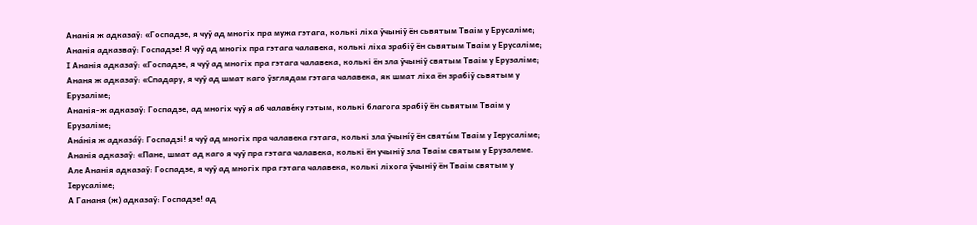Ананія ж адказаў: «Госпадзе, я чуў ад многіх пра мужа гэтага, колькі ліха ўчыніў ён сьвятым Тваім у Ерусаліме;
Ананія адказваў: Госпадзе! Я чуў ад многіх пра гэтага чалавека, колькі ліха зрабіў ён сьвятым Тваім у Ерусаліме;
І Ананія адказаў: «Госпадзе, я чуў ад многіх пра гэтага чалавека, колькі ён зла ўчыніў святым Тваім у Ерузаліме;
Ананя ж адказаў: «Спадару, я чуў ад шмат каго ўзглядам гэтага чалавека, як шмат ліха ён зрабіў сьвятым у Ерузаліме;
Ананія-ж адказаў: Госпадзе, ад многіх чуў я аб чалаве́ку гэтым, колькі благога зрабіў ён сьвятым Тваім у Ерузаліме;
Ана́нія ж адказа́ў: Госпадзі! я чуў ад многіх пра чалавека гэтага, колькі зла ўчынíў ён святы́м Тваім у Іерусаліме;
Ананія адказаў: «Пане, шмат ад каго я чуў пра гэтага чалавека, колькі ён учыніў зла Тваім святым у Ерузалеме.
Але Ананія адказаў: Госпадзе, я чуў ад многіх пра гэтага чалавека, колькі ліхога ўчыніў ён Тваім святым у Іерусаліме;
А Гананя (ж) адказаў: Госпадзе! ад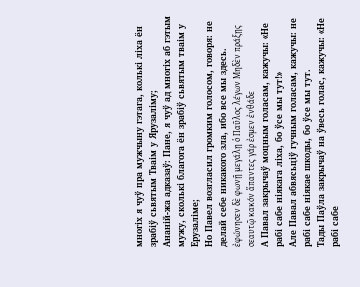многіх я чуў пра мужчыну гэтага, колькі ліха ён зрабіў сьвятым Тваім у Ярузаліму;
Ананій-жа адказаў: Пане, я чуў ад многіх аб гэтым мужу, сколькі благога ён зрабіў сьвятым тваім у Ерузаліме;
Но Павел возгласил громким голосом, говоря: не делай себе никакого зла, ибо все мы здесь.
ἐφώνησεν δὲ φωνῇ μεγάλῃ ὁ Παῦλος λέγων Μηδὲν πράξῃς σεαυτῷ κακόν ἅπαντες γάρ ἐσμεν ἐνθάδε
А Павал закрычаў моцным голасам, кажучы: «Не рабі сабе ніякага ліха, бо ўсе мы тут!»
Але Павал абвясьціў гучным голасам, кажучы: не рабі сабе ніякае шкоды, бо ўсе мы тут.
Тады Паўла закрычаў на ўвесь голас, кажучы: «Не рабі сабе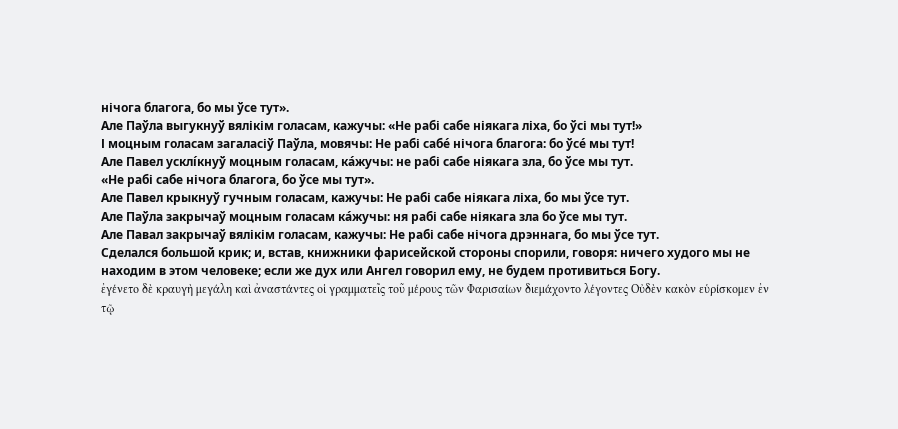нічога благога, бо мы ўсе тут».
Але Паўла выгукнуў вялікім голасам, кажучы: «Не рабі сабе ніякага ліха, бо ўсі мы тут!»
І моцным голасам загаласіў Паўла, мовячы: Не рабі сабе́ нічога благога: бо ўсе́ мы тут!
Але Павел усклíкнуў моцным голасам, ка́жучы: не рабі сабе ніякага зла, бо ўсе мы тут.
«Не рабі сабе нічога благога, бо ўсе мы тут».
Але Павел крыкнуў гучным голасам, кажучы: Не рабі сабе ніякага ліха, бо мы ўсе тут.
Але Паўла закрычаў моцным голасам ка́жучы: ня рабі сабе ніякага зла бо ўсе мы тут.
Але Павал закрычаў вялікім голасам, кажучы: Не рабі сабе нічога дрэннага, бо мы ўсе тут.
Сделался большой крик; и, встав, книжники фарисейской стороны спорили, говоря: ничего худого мы не находим в этом человеке; если же дух или Ангел говорил ему, не будем противиться Богу.
ἐγένετο δὲ κραυγὴ μεγάλη καὶ ἀναστάντες οἱ γραμματεῖς τοῦ μέρους τῶν Φαρισαίων διεμάχοντο λέγοντες Οὐδὲν κακὸν εὑρίσκομεν ἐν τῷ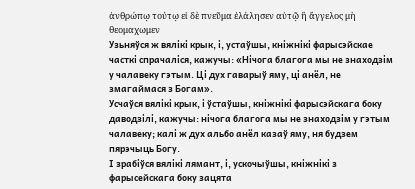ἀνθρώπῳ τούτῳ εἰ δὲ πνεῦμα ἐλάλησεν αὐτῷ ἢ ἄγγελος μὴ θεομαχωμεν
Узьняўся ж вялікі крык, і, устаўшы, кніжнікі фарысэйскае часткі спрачаліся, кажучы: «Нічога благога мы не знаходзім у чалавеку гэтым. Ці дух гаварыў яму, ці анёл, не змагаймася з Богам».
Усчаўся вялікі крык, і ўстаўшы, кніжнікі фарысэйскага боку даводзілі, кажучы: нічога благога мы не знаходзім у гэтым чалавеку; калі ж дух альбо анёл казаў яму, ня будзем пярэчыць Богу.
І зрабіўся вялікі лямант, і, ускочыўшы, кніжнікі з фарысейскага боку зацята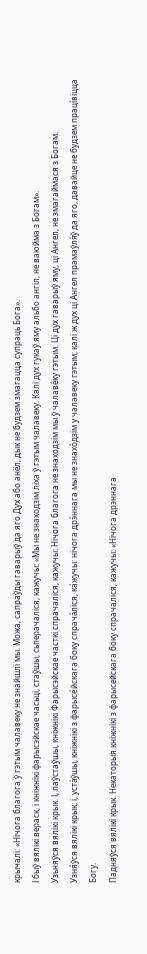крычалі: «Нічога благога ў гэтым чалавеку не знайшлі мы. Можа, сапраўды гаварыў да яго Дух або анёл, дык не будзем змагацца супраць Бога».
І быў вялікі вераск, і кніжнікі фарысэйскае часьці, стаўшы, сьперачаліся, кажучы: «Мы не знаходзім ліха ў гэтым чалавеку. Калі дух гукаў яму альбо ангіл, не ваюйма з Богам».
Узьняўся вялікі крык. І, паўстаўшы, кніжнікі Фарысэйскае часткі спрачаліся, кажучы: Нічога благога не знаходзім мы ў чалаве́ку гэтым. Ці дух гаварыў яму, ці Ангел, не змагаймася з Богам.
Узня́ўся вялікі крык; і, уста́ўшы, кніжнікі з фарысе́йскага боку спрача́ліся, ка́жучы: нічога дрэ́ннага мы не знахо́дзім у чалавеку гэтым; калі ж дух ці Ангел прамаўля́ў да яго, давайце не будзем працíвіцца Богу.
Падняўся вялікі крык. Некаторыя кніжнікі з фарысейскага боку спрачаліся, кажучы: «Нічога дрэннага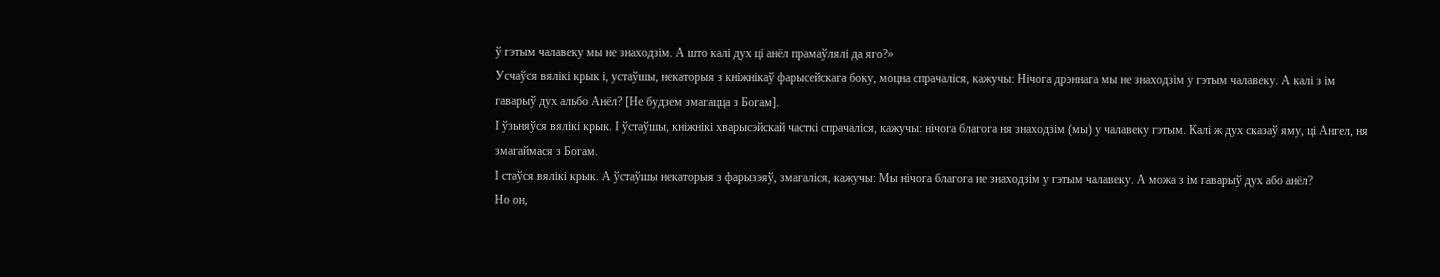ў гэтым чалавеку мы не знаходзім. А што калі дух ці анёл прамаўлялі да яго?»
Усчаўся вялікі крык і, устаўшы, некаторыя з кніжнікаў фарысейскага боку, моцна спрачаліся, кажучы: Нічога дрэннага мы не знаходзім у гэтым чалавеку. А калі з ім гаварыў дух альбо Анёл? [Не будзем змагацца з Богам].
І ўзьняўся вялікі крык. І ўстаўшы, кніжнікі хварысэйскай часткі спрачаліся, кажучы: нічога благога ня знаходзім (мы) у чалавеку гэтым. Калі ж дух сказаў яму, ці Ангел, ня змагаймася з Богам.
І стаўся вялікі крык. А ўстаўшы некаторыя з фарызэяў, змагаліся, кажучы: Мы нічога благога не знаходзім у гэтым чалавеку. А можа з ім гаварыў дух або анёл?
Но он,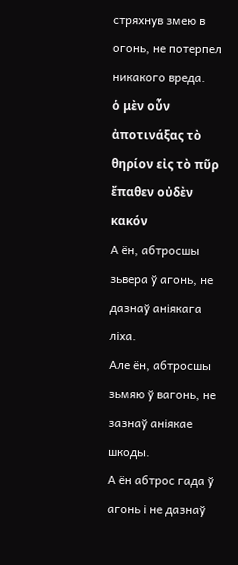стряхнув змею в огонь, не потерпел никакого вреда.
ὁ μὲν οὖν ἀποτινάξας τὸ θηρίον εἰς τὸ πῦρ ἔπαθεν οὐδὲν κακόν
А ён, абтросшы зьвера ў агонь, не дазнаў аніякага ліха.
Але ён, абтросшы зьмяю ў вагонь, не зазнаў аніякае шкоды.
А ён абтрос гада ў агонь і не дазнаў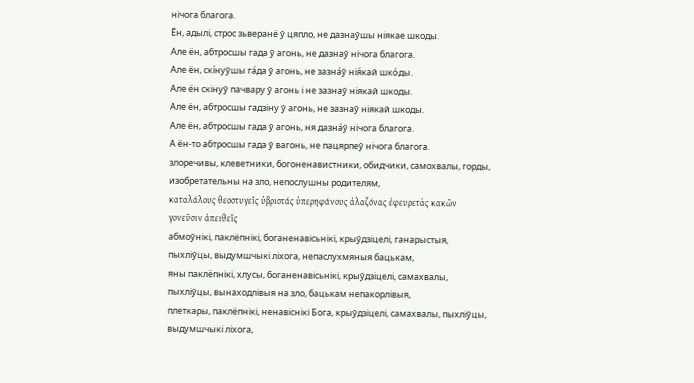нічога благога.
Ён, адылі, строс зьверанё ў цяпло, не дазнаўшы ніякае шкоды.
Але ён, абтросшы гада ў агонь, не дазнаў нічога благога.
Але ён, скíнуўшы га́да ў агонь, не зазна́ў нія́кай шко́ды.
Але ён скінуў пачвару ў агонь і не зазнаў ніякай шкоды.
Але ён, абтросшы гадзіну ў агонь, не зазнаў ніякай шкоды.
Але ён, абтросшы гада ў агонь, ня дазна́ў нічога благога.
А ён-то абтросшы гада ў вагонь, не пацярпеў нічога благога.
злоречивы, клеветники, богоненавистники, обидчики, самохвалы, горды, изобретательны на зло, непослушны родителям,
καταλάλους θεοστυγεῖς ὑβριστάς ὑπερηφάνους ἀλαζόνας ἐφευρετὰς κακῶν γονεῦσιν ἀπειθεῖς
абмоўнікі, паклёпнікі, боганенавісьнікі, крыўдзіцелі, ганарыстыя, пыхліўцы, выдумшчыкі ліхога, непаслухмяныя бацькам,
яны паклёпнікі, хлусы, боганенавісьнікі, крыўдзіцелі, самахвалы, пыхліўцы, вынаходлівыя на зло, бацькам непакорлівыя,
плеткары, паклёпнікі, ненавіснікі Бога, крыўдзіцелі, самахвалы, пыхліўцы, выдумшчыкі ліхога,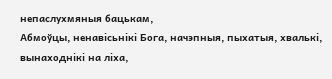непаслухмяныя бацькам,
Абмоўцы, ненавісьнікі Бога, начэпныя, пыхатыя, хвалькі, вынаходнікі на ліха,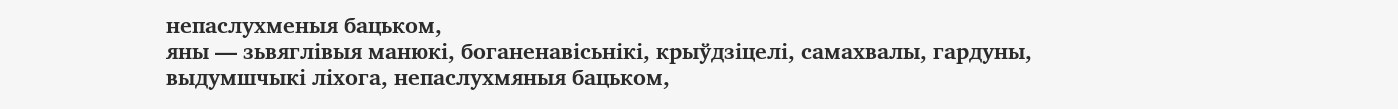непаслухменыя бацьком,
яны — зьвяглівыя манюкі, боганенавісьнікі, крыўдзіцелі, самахвалы, гардуны, выдумшчыкі ліхога, непаслухмяныя бацьком,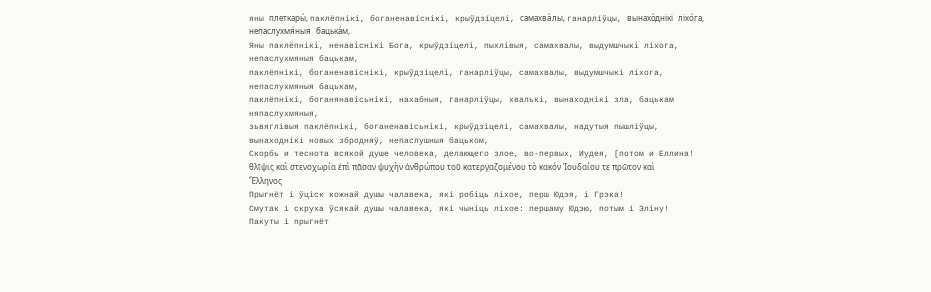яны плеткары́, паклёпнікі, боганенавíснікі, крыўдзíцелі, самахва́лы, ганарлíўцы, вынахо́днікі ліхо́га, непаслухмя́ныя бацька́м,
Яны паклёпнікі, ненавіснікі Бога, крыўдзіцелі, пыхлівыя, самахвалы, выдумшчыкі ліхога, непаслухмяныя бацькам,
паклёпнікі, боганенавіснікі, крыўдзіцелі, ганарліўцы, самахвалы, выдумшчыкі ліхога, непаслухмяныя бацькам,
паклёпнікі, боганянавісьнікі, нахабныя, ганарліўцы, хвалькі, вынаходнікі зла, бацькам няпаслухмяныя,
зьвяглівыя паклёпнікі, боганенавісьнікі, крыўдзіцелі, самахвалы, надутыя пышліўцы, вынаходнікі новых збродняў, непаслушныя бацьком,
Скорбь и теснота всякой душе человека, делающего злое, во-первых, Иудея, [потом и Еллина!
θλῖψις καὶ στενοχωρία ἐπὶ πᾶσαν ψυχὴν ἀνθρώπου τοῦ κατεργαζομένου τὸ κακόν Ἰουδαίου τε πρῶτον καὶ Ἕλληνος
Прыгнёт і ўціск кожнай душы чалавека, які робіць ліхое, перш Юдэя, і Грэка!
Смутак і скруха ўсякай душы чалавека, які чыніць ліхое: першаму Юдэю, потым і Эліну!
Пакуты і прыгнёт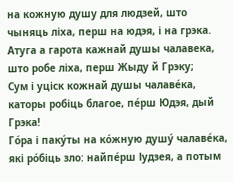на кожную душу для людзей, што чыняць ліха, перш на юдэя, і на грэка.
Атуга а гарота кажнай душы чалавека, што робе ліха, перш Жыду й Грэку;
Сум і уціск кожнай душы чалаве́ка, каторы робіць благое, пе́рш Юдэя, дый Грэка!
Го́ра і паку́ты на ко́жную душу́ чалаве́ка, які ро́біць зло: найпе́рш Іудзея, а потым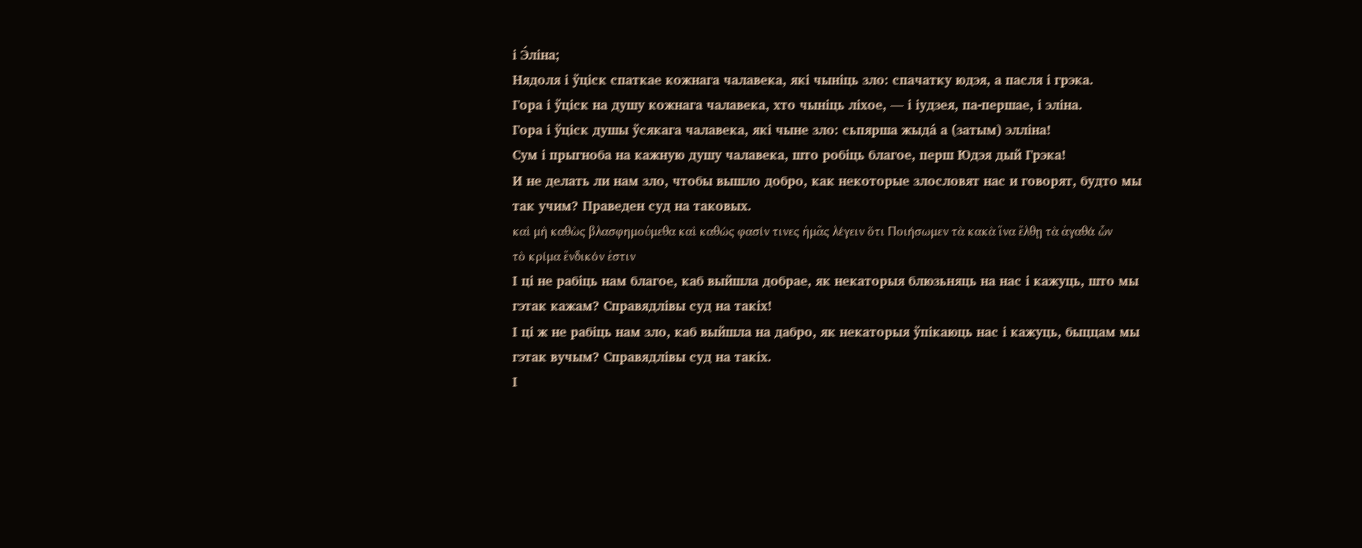і Э́ліна;
Нядоля і ўціск спаткае кожнага чалавека, які чыніць зло: спачатку юдэя, а пасля і грэка.
Гора і ўціск на душу кожнага чалавека, хто чыніць ліхое, — і іудзея, па-першае, і эліна.
Гора і ўціск душы ўсякага чалавека, які чыне зло: сьпярша жыда́ а (затым) элліна!
Сум і прыгноба на кажную душу чалавека, што робіць благое, перш Юдэя дый Грэка!
И не делать ли нам зло, чтобы вышло добро, как некоторые злословят нас и говорят, будто мы так учим? Праведен суд на таковых.
καὶ μὴ καθὼς βλασφημούμεθα καὶ καθώς φασίν τινες ἡμᾶς λέγειν ὅτι Ποιήσωμεν τὰ κακὰ ἵνα ἔλθῃ τὰ ἀγαθά ὧν τὸ κρίμα ἔνδικόν ἐστιν
І ці не рабіць нам благое, каб выйшла добрае, як некаторыя блюзьняць на нас і кажуць, што мы гэтак кажам? Справядлівы суд на такіх!
І ці ж не рабіць нам зло, каб выйшла на дабро, як некаторыя ўпікаюць нас і кажуць, быццам мы гэтак вучым? Справядлівы суд на такіх.
І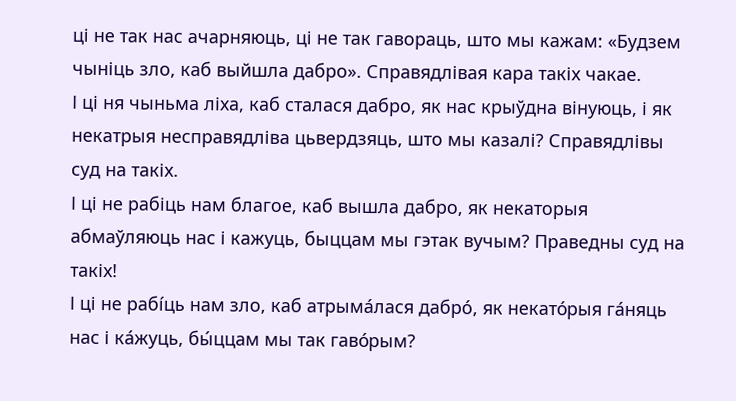ці не так нас ачарняюць, ці не так гавораць, што мы кажам: «Будзем чыніць зло, каб выйшла дабро». Справядлівая кара такіх чакае.
І ці ня чыньма ліха, каб сталася дабро, як нас крыўдна вінуюць, і як некатрыя несправядліва цьвердзяць, што мы казалі? Справядлівы суд на такіх.
І ці не рабіць нам благое, каб вышла дабро, як некаторыя абмаўляюць нас і кажуць, быццам мы гэтак вучым? Праведны суд на такіх!
І ці не рабíць нам зло, каб атрыма́лася дабро́, як некато́рыя га́няць нас і ка́жуць, бы́ццам мы так гаво́рым?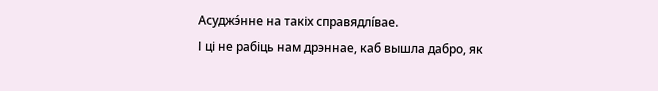Асуджэ́нне на такіх справядлíвае.
І ці не рабіць нам дрэннае, каб вышла дабро, як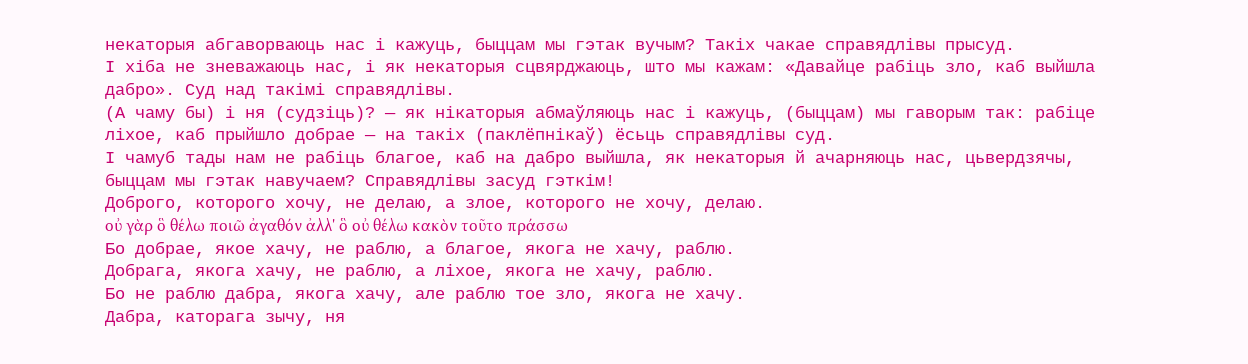некаторыя абгаворваюць нас і кажуць, быццам мы гэтак вучым? Такіх чакае справядлівы прысуд.
І хіба не зневажаюць нас, і як некаторыя сцвярджаюць, што мы кажам: «Давайце рабіць зло, каб выйшла дабро». Суд над такімі справядлівы.
(А чаму бы) і ня (судзіць)? — як нікаторыя абмаўляюць нас і кажуць, (быццам) мы гаворым так: рабіце ліхое, каб прыйшло добрае — на такіх (паклёпнікаў) ёсьць справядлівы суд.
І чамуб тады нам не рабіць благое, каб на дабро выйшла, як некаторыя й ачарняюць нас, цьвердзячы, быццам мы гэтак навучаем? Справядлівы засуд гэткім!
Доброго, которого хочу, не делаю, а злое, которого не хочу, делаю.
οὐ γὰρ ὃ θέλω ποιῶ ἀγαθόν ἀλλ' ὃ οὐ θέλω κακὸν τοῦτο πράσσω
Бо добрае, якое хачу, не раблю, а благое, якога не хачу, раблю.
Добрага, якога хачу, не раблю, а ліхое, якога не хачу, раблю.
Бо не раблю дабра, якога хачу, але раблю тое зло, якога не хачу.
Дабра, каторага зычу, ня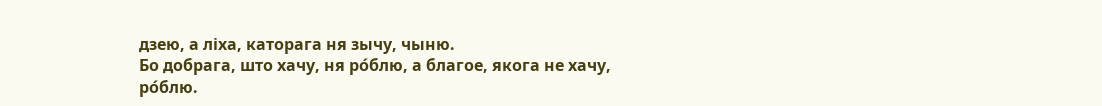дзею, а ліха, каторага ня зычу, чыню.
Бо добрага, што хачу, ня ро́блю, а благое, якога не хачу, ро́блю.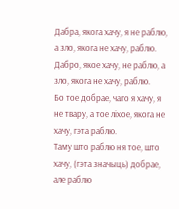Дабра, якога хачу, я не раблю, а зло, якога не хачу, раблю.
Дабро, якое хачу, не раблю, а зло, якога не хачу, раблю.
Бо тое добрае, чаго я хачу, я не твару, а тое ліхое, якога не хачу, гэта раблю.
Таму што раблю ня тое, што хачу, (гэта значыць) добрае, але раблю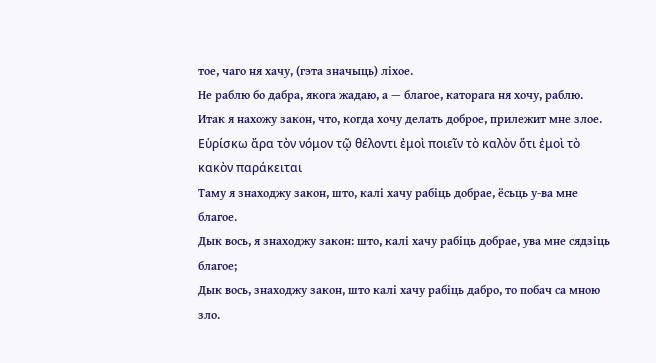тое, чаго ня хачу, (гэта значыць) ліхое.
Не раблю бо дабра, якога жадаю, а — благое, каторага ня хочу, раблю.
Итак я нахожу закон, что, когда хочу делать доброе, прилежит мне злое.
Εὑρίσκω ἄρα τὸν νόμον τῷ θέλοντι ἐμοὶ ποιεῖν τὸ καλὸν ὅτι ἐμοὶ τὸ κακὸν παράκειται
Таму я знаходжу закон, што, калі хачу рабіць добрае, ёсьць у-ва мне благое.
Дык вось, я знаходжу закон: што, калі хачу рабіць добрае, ува мне сядзіць благое;
Дык вось, знаходжу закон, што калі хачу рабіць дабро, то побач са мною зло.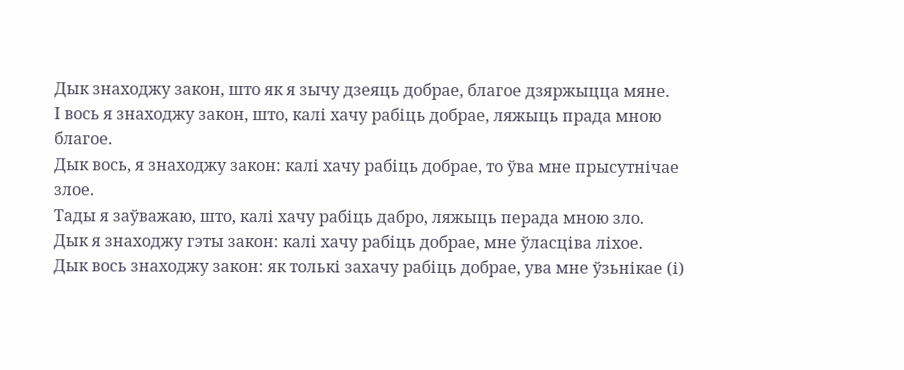Дык знаходжу закон, што як я зычу дзеяць добрае, благое дзяржыцца мяне.
І вось я знаходжу закон, што, калі хачу рабіць добрае, ляжыць прада мною благое.
Дык вось, я знаходжу закон: калі хачу рабіць добрае, то ўва мне прысутнічае злое.
Тады я заўважаю, што, калі хачу рабіць дабро, ляжыць перада мною зло.
Дык я знаходжу гэты закон: калі хачу рабіць добрае, мне ўласціва ліхое.
Дык вось знаходжу закон: як толькі захачу рабіць добрае, ува мне ўзьнікае (і)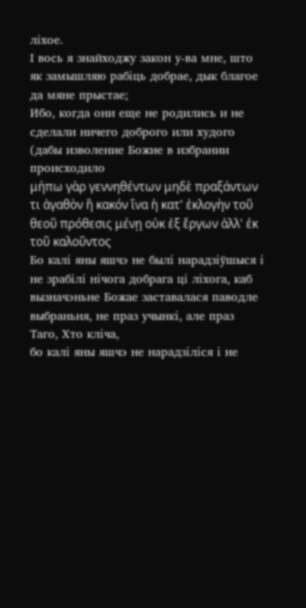ліхое.
І вось я знайходжу закон у-ва мне, што як замышляю рабіць добрае, дык благое да мяне прыстае;
Ибо, когда они еще не родились и не сделали ничего доброго или худого (дабы изволение Божие в избрании происходило
μήπω γὰρ γεννηθέντων μηδὲ πραξάντων τι ἀγαθὸν ἢ κακόν ἵνα ἡ κατ' ἐκλογὴν τοῦ θεοῦ πρόθεσις μένῃ οὐκ ἐξ ἔργων ἀλλ' ἐκ τοῦ καλοῦντος
Бо калі яны яшчэ не былі нарадзіўшыся і не зрабілі нічога добрага ці ліхога, каб вызначэньне Божае заставалася паводле выбраньня, не праз учынкі, але праз Таго, Хто кліча,
бо калі яны яшчэ не нарадзіліся і не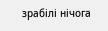зрабілі нічога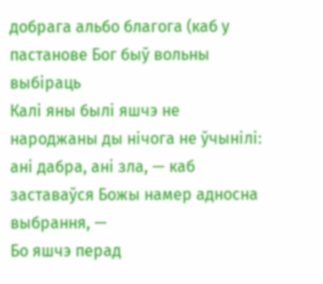добрага альбо благога (каб у пастанове Бог быў вольны выбіраць
Калі яны былі яшчэ не народжаны ды нічога не ўчынілі: ані дабра, ані зла, — каб заставаўся Божы намер адносна выбрання, —
Бо яшчэ перад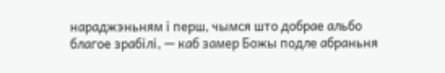нараджэньням і перш, чымся што добрае альбо благое зрабілі, — каб замер Божы подле абраньня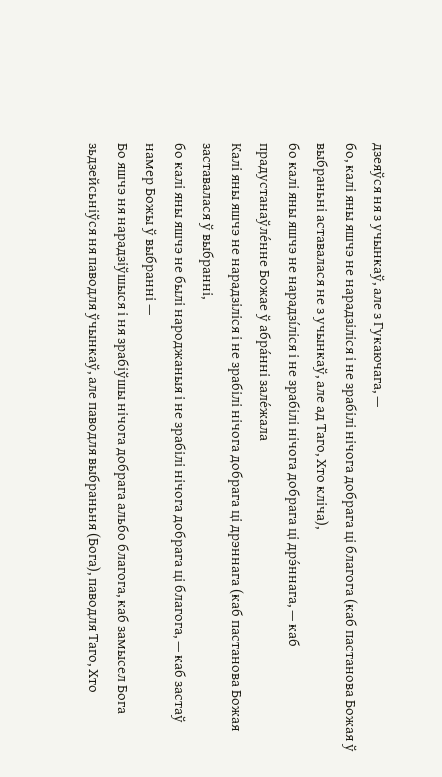дзеяўся ня з учынкаў, але з Гукаючага, —
бо, калі яны яшчэ не нарадзіліся і не зрабілі нічога добрага ці благога (каб пастанова Божая ў выбраньні аставалася не з учынкаў, але ад Таго, Хто кліча),
бо калі яны яшчэ не нарадзíліся і не зрабілі нічога добрага ці дрэ́ннага, — каб прадустанаўле́нне Божае ў абра́нні зале́жала
Калі яны яшчэ не нарадзіліся і не зрабілі нічога добрага ці дрэннага (каб пастанова Божая заставалася ў выбранні,
бо калі яны яшчэ не былі народжаныя і не зрабілі нічога добрага ці благога, — каб застаў намер Божы ў выбранні —
Бо яшчэ ня нарадзіўшыся і ня зрабіўшы нічога добрага альбо благога, каб замысел Бога зьдзейсьніўся ня паводля ўчынкаў, але паводля выбраньня (Бога), паводля Таго, Хто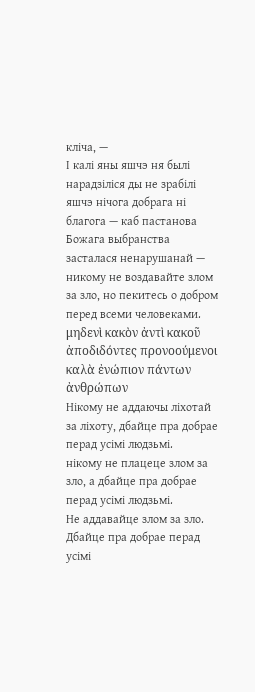кліча, —
І калі яны яшчэ ня былі нарадзіліся ды не зрабілі яшчэ нічога добрага ні благога — каб пастанова Божага выбранства засталася ненарушанай —
никому не воздавайте злом за зло, но пекитесь о добром перед всеми человеками.
μηδενὶ κακὸν ἀντὶ κακοῦ ἀποδιδόντες προνοούμενοι καλὰ ἐνώπιον πάντων ἀνθρώπων
Нікому не аддаючы ліхотай за ліхоту, дбайце пра добрае перад усімі людзьмі.
нікому не плацеце злом за зло, а дбайце пра добрае перад усімі людзьмі.
Не аддавайце злом за зло. Дбайце пра добрае перад усімі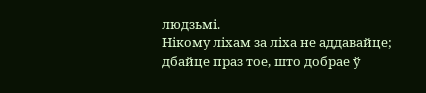людзьмі.
Нікому ліхам за ліха не аддавайце; дбайце праз тое, што добрае ў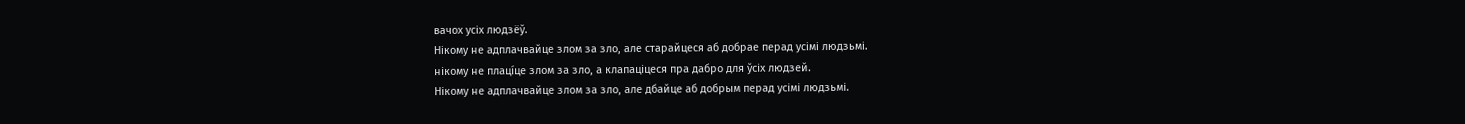вачох усіх людзёў.
Нікому не адплачвайце злом за зло, але старайцеся аб добрае перад усімі людзьмі.
нікому не плацíце злом за зло, а клапаціцеся пра дабро для ўсіх людзей.
Нікому не адплачвайце злом за зло, але дбайце аб добрым перад усімі людзьмі.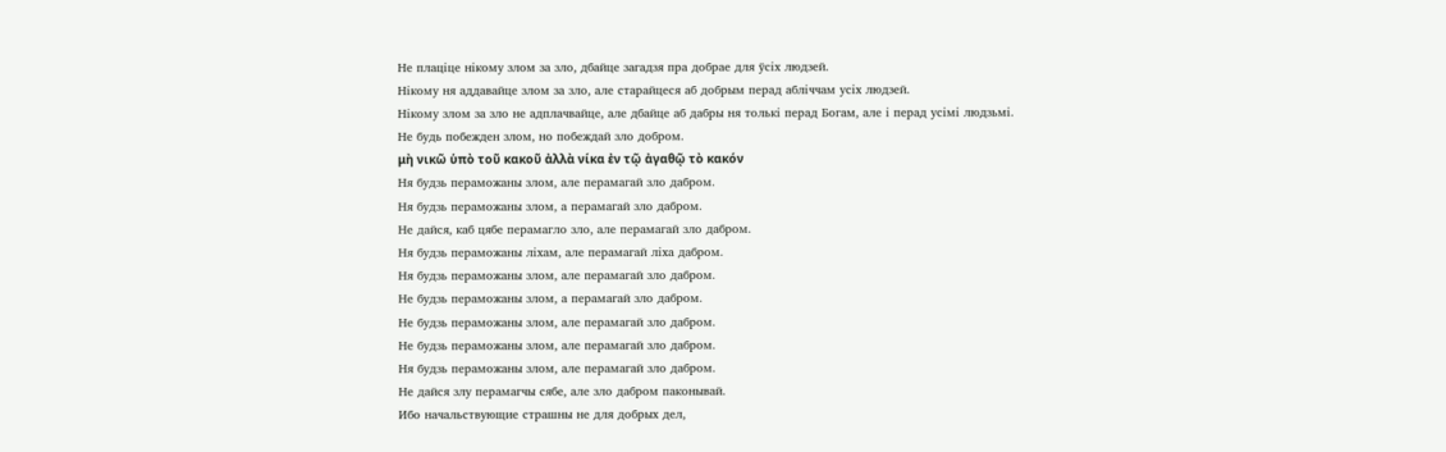Не плаціце нікому злом за зло, дбайце загадзя пра добрае для ўсіх людзей.
Нікому ня аддавайце злом за зло, але старайцеся аб добрым перад абліччам усіх людзей.
Нікому злом за зло не адплачвайце, але дбайце аб дабры ня толькі перад Богам, але і перад усімі людзьмі.
Не будь побежден злом, но побеждай зло добром.
μὴ νικῶ ὑπὸ τοῦ κακοῦ ἀλλὰ νίκα ἐν τῷ ἀγαθῷ τὸ κακόν
Ня будзь пераможаны злом, але перамагай зло дабром.
Ня будзь пераможаны злом, а перамагай зло дабром.
Не дайся, каб цябе перамагло зло, але перамагай зло дабром.
Ня будзь пераможаны ліхам, але перамагай ліха дабром.
Ня будзь пераможаны злом, але перамагай зло дабром.
Не будзь пераможаны злом, а перамагай зло дабром.
Не будзь пераможаны злом, але перамагай зло дабром.
Не будзь пераможаны злом, але перамагай зло дабром.
Ня будзь пераможаны злом, але перамагай зло дабром.
Не дайся злу перамагчы сябе, але зло дабром паконывай.
Ибо начальствующие страшны не для добрых дел,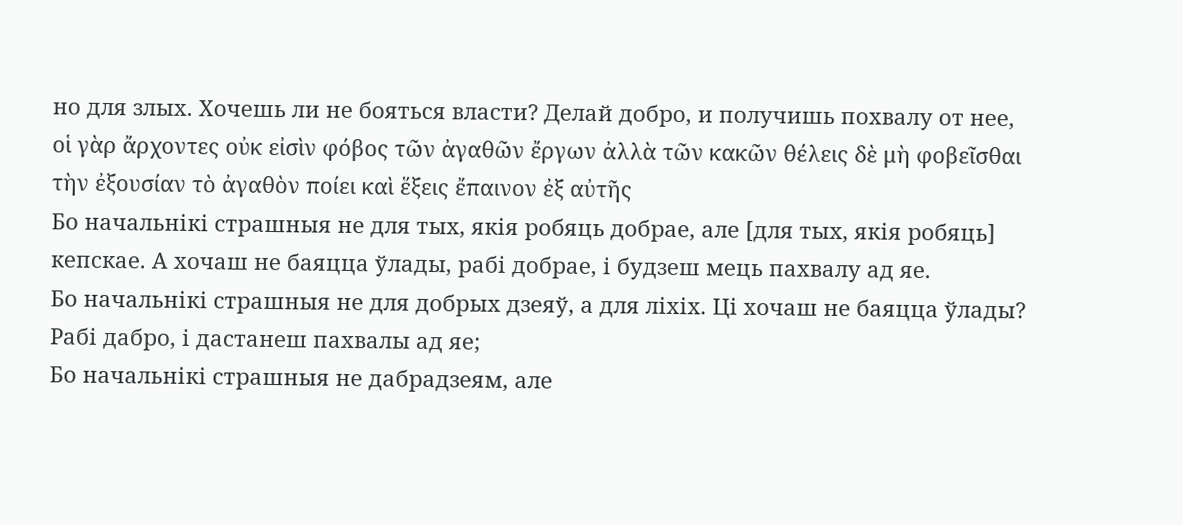но для злых. Хочешь ли не бояться власти? Делай добро, и получишь похвалу от нее,
οἱ γὰρ ἄρχοντες οὐκ εἰσὶν φόβος τῶν ἀγαθῶν ἔργων ἀλλὰ τῶν κακῶν θέλεις δὲ μὴ φοβεῖσθαι τὴν ἐξουσίαν τὸ ἀγαθὸν ποίει καὶ ἕξεις ἔπαινον ἐξ αὐτῆς
Бо начальнікі страшныя не для тых, якія робяць добрае, але [для тых, якія робяць] кепскае. А хочаш не баяцца ўлады, рабі добрае, і будзеш мець пахвалу ад яе.
Бо начальнікі страшныя не для добрых дзеяў, а для ліхіх. Ці хочаш не баяцца ўлады? Рабі дабро, і дастанеш пахвалы ад яе;
Бо начальнікі страшныя не дабрадзеям, але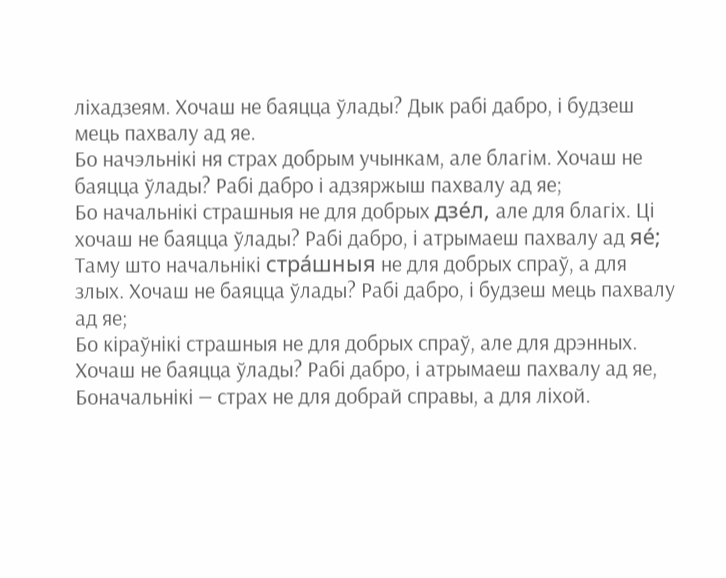ліхадзеям. Хочаш не баяцца ўлады? Дык рабі дабро, і будзеш мець пахвалу ад яе.
Бо начэльнікі ня страх добрым учынкам, але благім. Хочаш не баяцца ўлады? Рабі дабро і адзяржыш пахвалу ад яе;
Бо начальнікі страшныя не для добрых дзе́л, але для благіх. Ці хочаш не баяцца ўлады? Рабі дабро, і атрымаеш пахвалу ад яе́;
Таму што начальнікі стра́шныя не для добрых спраў, а для злых. Хочаш не баяцца ўлады? Рабі дабро, і будзеш мець пахвалу ад яе;
Бо кіраўнікі страшныя не для добрых спраў, але для дрэнных. Хочаш не баяцца ўлады? Рабі дабро, і атрымаеш пахвалу ад яе,
Боначальнікі — страх не для добрай справы, а для ліхой.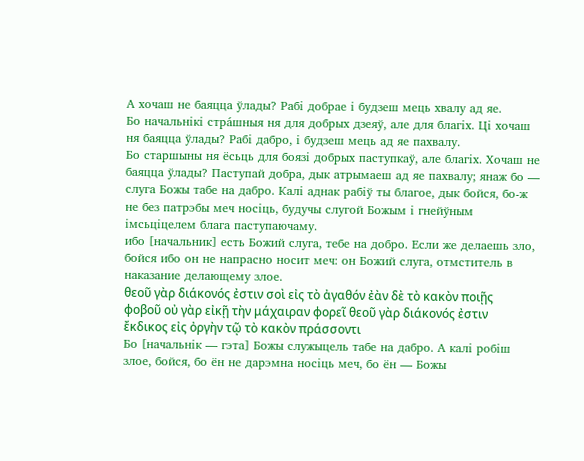А хочаш не баяцца ўлады? Рабі добрае і будзеш мець хвалу ад яе.
Бо начальнікі стра́шныя ня для добрых дзеяў, але для благіх. Ці хочаш ня баяцца ўлады? Рабі дабро, і будзеш мець ад яе пахвалу.
Бо старшыны ня ёсьць для боязі добрых паступкаў, але благіх. Хочаш не баяцца ўлады? Паступай добра, дык атрымаеш ад яе пахвалу; янаж бо — слуга Божы табе на дабро. Калі аднак рабіў ты благое, дык бойся, бо-ж не без патрэбы меч носіць, будучы слугой Божым і гнейўным імсьціцелем блага паступаючаму.
ибо [начальник] есть Божий слуга, тебе на добро. Если же делаешь зло, бойся ибо он не напрасно носит меч: он Божий слуга, отмститель в наказание делающему злое.
θεοῦ γὰρ διάκονός ἐστιν σοὶ εἰς τὸ ἀγαθόν ἐὰν δὲ τὸ κακὸν ποιῇς φοβοῦ οὐ γὰρ εἰκῇ τὴν μάχαιραν φορεῖ θεοῦ γὰρ διάκονός ἐστιν ἔκδικος εἰς ὀργὴν τῷ τὸ κακὸν πράσσοντι
Бо [начальнік — гэта] Божы служыцель табе на дабро. А калі робіш злое, бойся, бо ён не дарэмна носіць меч, бо ён — Божы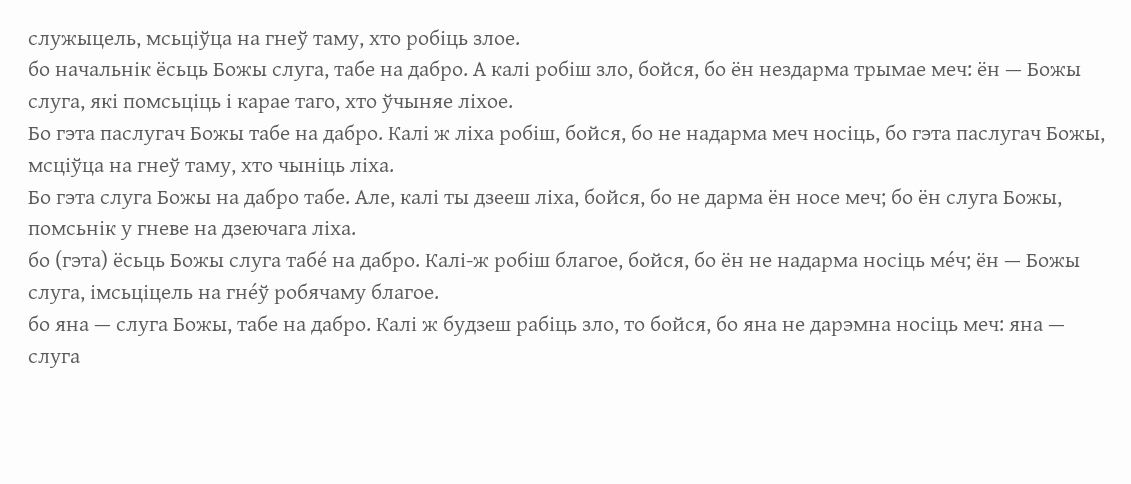служыцель, мсьціўца на гнеў таму, хто робіць злое.
бо начальнік ёсьць Божы слуга, табе на дабро. А калі робіш зло, бойся, бо ён нездарма трымае меч: ён — Божы слуга, які помсьціць і карае таго, хто ўчыняе ліхое.
Бо гэта паслугач Божы табе на дабро. Калі ж ліха робіш, бойся, бо не надарма меч носіць, бо гэта паслугач Божы, мсціўца на гнеў таму, хто чыніць ліха.
Бо гэта слуга Божы на дабро табе. Але, калі ты дзееш ліха, бойся, бо не дарма ён носе меч; бо ён слуга Божы, помсьнік у гневе на дзеючага ліха.
бо (гэта) ёсьць Божы слуга табе́ на дабро. Калі-ж робіш благое, бойся, бо ён не надарма носіць ме́ч; ён — Божы слуга, імсьціцель на гне́ў робячаму благое.
бо яна — слуга Божы, табе на дабро. Калі ж будзеш рабіць зло, то бойся, бо яна не дарэмна носіць меч: яна — слуга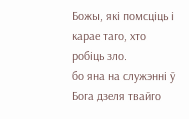Божы, які помсціць і карае таго, хто робіць зло.
бо яна на служэнні ў Бога дзеля твайго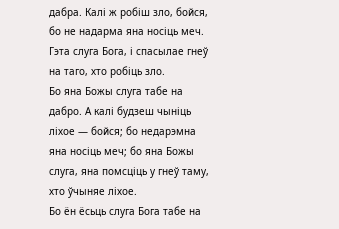дабра. Калі ж робіш зло, бойся, бо не надарма яна носіць меч. Гэта слуга Бога, і спасылае гнеў на таго, хто робіць зло.
Бо яна Божы слуга табе на дабро. А калі будзеш чыніць ліхое — бойся; бо недарэмна яна носіць меч; бо яна Божы слуга, яна помсціць у гнеў таму, хто ўчыняе ліхое.
Бо ён ёсьць слуга Бога табе на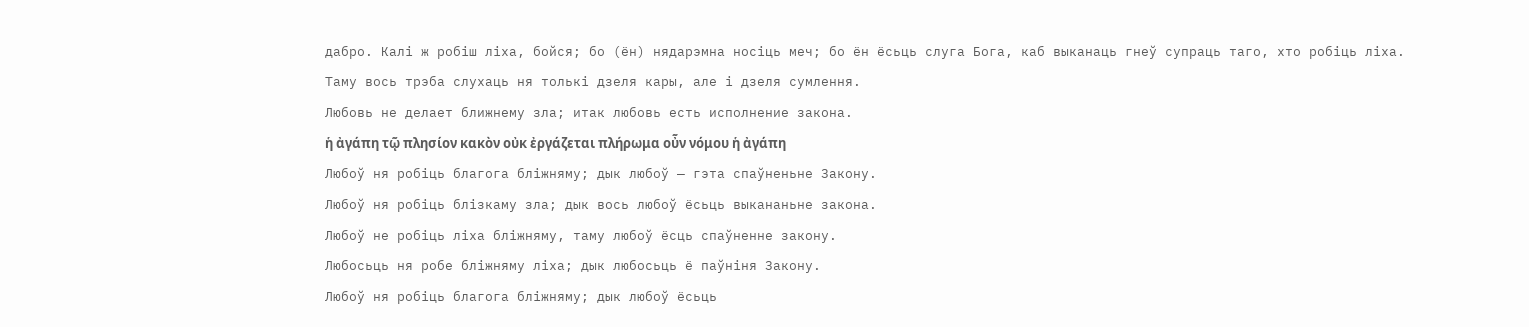дабро. Калі ж робіш ліха, бойся; бо (ён) нядарэмна носіць меч; бо ён ёсьць слуга Бога, каб выканаць гнеў супраць таго, хто робіць ліха.
Таму вось трэба слухаць ня толькі дзеля кары, але і дзеля сумлення.
Любовь не делает ближнему зла; итак любовь есть исполнение закона.
ἡ ἀγάπη τῷ πλησίον κακὸν οὐκ ἐργάζεται πλήρωμα οὖν νόμου ἡ ἀγάπη
Любоў ня робіць благога бліжняму; дык любоў — гэта спаўненьне Закону.
Любоў ня робіць блізкаму зла; дык вось любоў ёсьць выкананьне закона.
Любоў не робіць ліха бліжняму, таму любоў ёсць спаўненне закону.
Любосьць ня робе бліжняму ліха; дык любосьць ё паўніня Закону.
Любоў ня робіць благога бліжняму; дык любоў ёсьць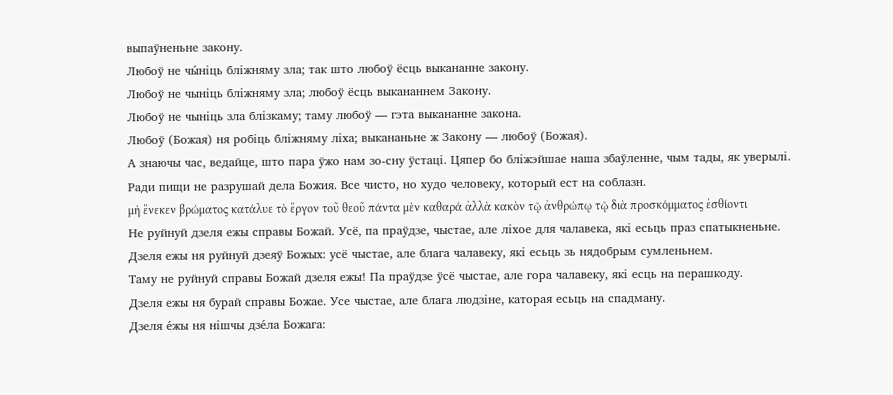выпаўненьне закону.
Любоў не чы́ніць бліжняму зла; так што любоў ёсць выкананне закону.
Любоў не чыніць бліжняму зла; любоў ёсць выкананнем Закону.
Любоў не чыніць зла блізкаму; таму любоў — гэта выкананне закона.
Любоў (Божая) ня робіць бліжняму ліха; выкананьне ж Закону — любоў (Божая).
А знаючы час, ведайце, што пара ўжо нам зо-сну ўстаці. Цяпер бо бліжэйшае наша збаўленне, чым тады, як уверылі.
Ради пищи не разрушай дела Божия. Все чисто, но худо человеку, который ест на соблазн.
μὴ ἕνεκεν βρώματος κατάλυε τὸ ἔργον τοῦ θεοῦ πάντα μὲν καθαρά ἀλλὰ κακὸν τῷ ἀνθρώπῳ τῷ διὰ προσκόμματος ἐσθίοντι
Не руйнуй дзеля ежы справы Божай. Усё, па праўдзе, чыстае, але ліхое для чалавека, які есьць праз спатыкненьне.
Дзеля ежы ня руйнуй дзеяў Божых: усё чыстае, але блага чалавеку, які есьць зь нядобрым сумленьнем.
Таму не руйнуй справы Божай дзеля ежы! Па праўдзе ўсё чыстае, але гора чалавеку, які есць на перашкоду.
Дзеля ежы ня бурай справы Божае. Усе чыстае, але блага людзіне, каторая есьць на спадману.
Дзеля е́жы ня нішчы дзе́ла Божага: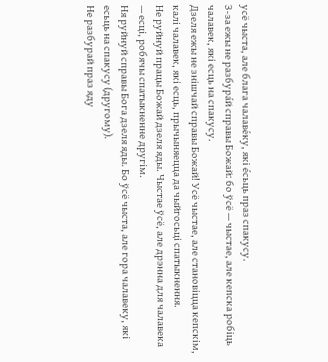усё чыста, але блага чалаве́ку, які е́сьць праз спакусу.
З-за ежы не разбура́й справы Божай: бо ўсё — чыстае, але кепска робіць чалавек, які есць на спакусу.
Дзеля ежы не знішчай справы Божай! Усё чыстае, але становіцца кепскім, калі чалавек, які есць, прычыняецца да чыйгосьці спатыкнення.
Не руйнуй працы Божай дзеля яды. Чыстае ўсё, але дрэнна для чалавека — есці, робячы спатыкненне другім.
Ня руйнуй справы Бога дзеля яды. Бо ўсё чыста, але гора чалавеку, які есьць на спакусу (другому).
Не разбурай праз яду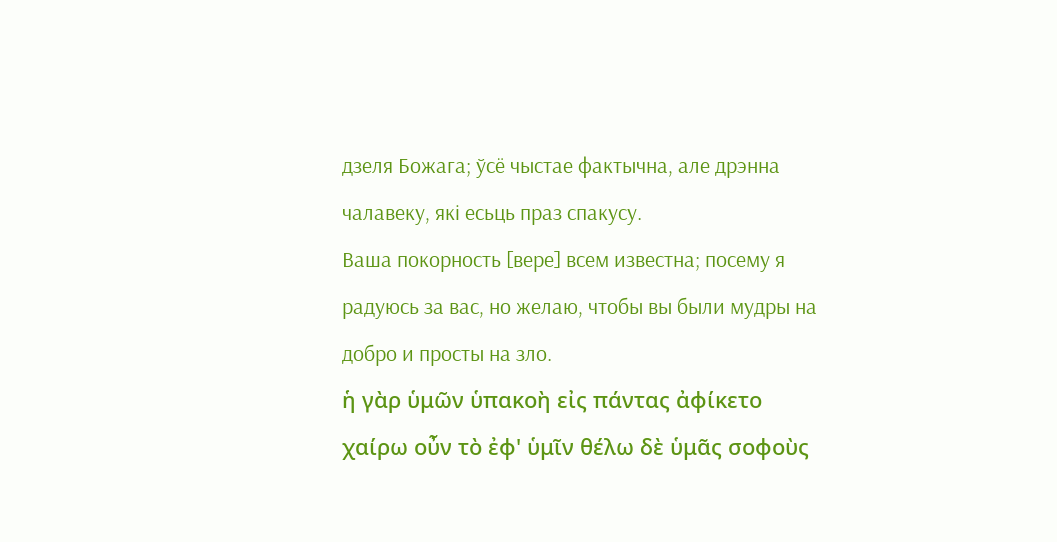дзеля Божага; ўсё чыстае фактычна, але дрэнна чалавеку, які есьць праз спакусу.
Ваша покорность [вере] всем известна; посему я радуюсь за вас, но желаю, чтобы вы были мудры на добро и просты на зло.
ἡ γὰρ ὑμῶν ὑπακοὴ εἰς πάντας ἀφίκετο χαίρω οὖν τὸ ἐφ' ὑμῖν θέλω δὲ ὑμᾶς σοφοὺς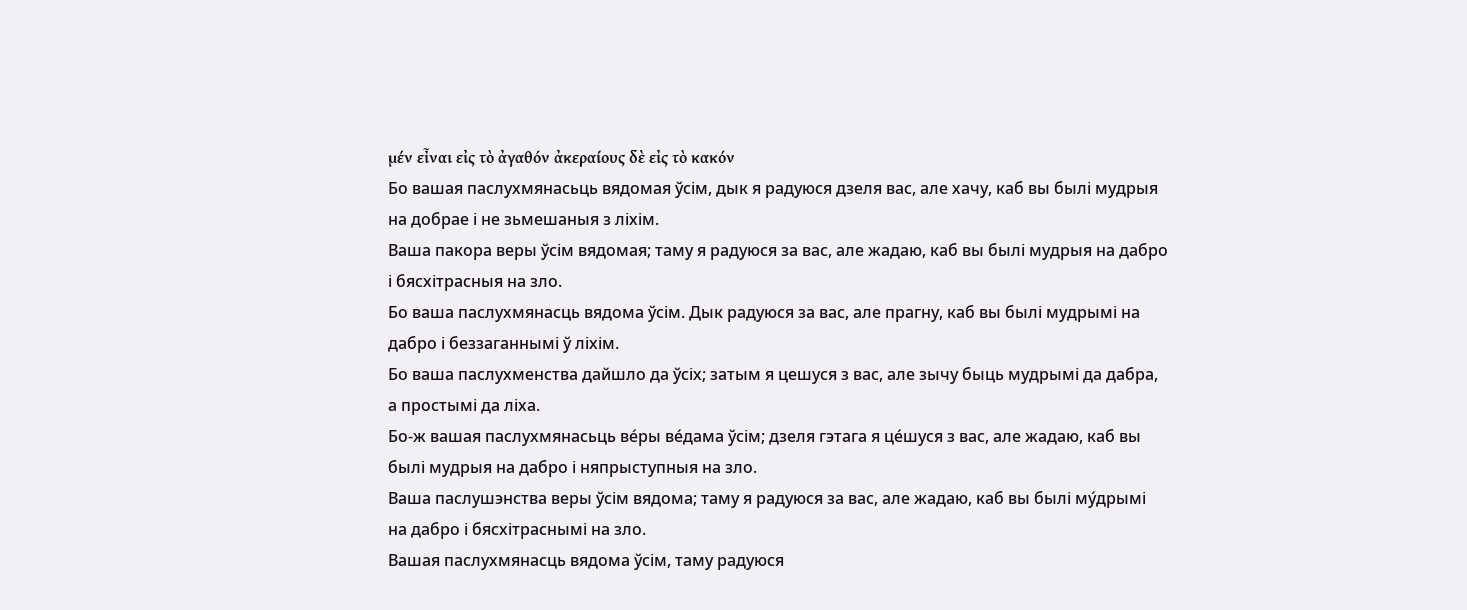μέν εἶναι εἰς τὸ ἀγαθόν ἀκεραίους δὲ εἰς τὸ κακόν
Бо вашая паслухмянасьць вядомая ўсім, дык я радуюся дзеля вас, але хачу, каб вы былі мудрыя на добрае і не зьмешаныя з ліхім.
Ваша пакора веры ўсім вядомая; таму я радуюся за вас, але жадаю, каб вы былі мудрыя на дабро і бясхітрасныя на зло.
Бо ваша паслухмянасць вядома ўсім. Дык радуюся за вас, але прагну, каб вы былі мудрымі на дабро і беззаганнымі ў ліхім.
Бо ваша паслухменства дайшло да ўсіх; затым я цешуся з вас, але зычу быць мудрымі да дабра, а простымі да ліха.
Бо-ж вашая паслухмянасьць ве́ры ве́дама ўсім; дзеля гэтага я це́шуся з вас, але жадаю, каб вы былі мудрыя на дабро і няпрыступныя на зло.
Ваша паслушэнства веры ўсім вядома; таму я радуюся за вас, але жадаю, каб вы былі му́дрымі на дабро і бясхітраснымі на зло.
Вашая паслухмянасць вядома ўсім, таму радуюся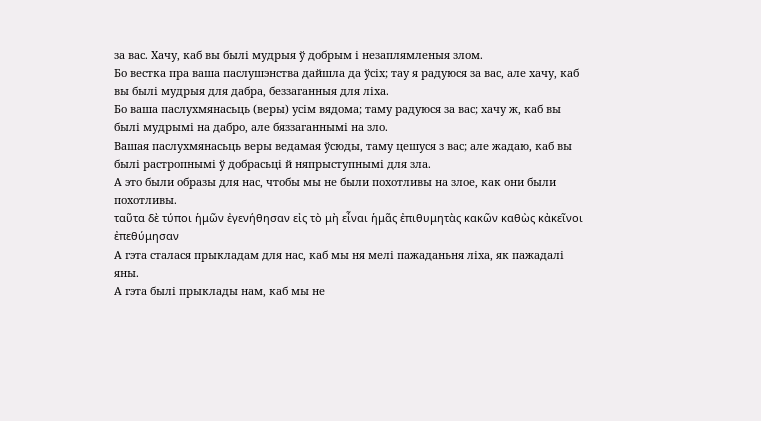за вас. Хачу, каб вы былі мудрыя ў добрым і незаплямленыя злом.
Бо вестка пра ваша паслушэнства дайшла да ўсіх; тау я радуюся за вас, але хачу, каб вы былі мудрыя для дабра, беззаганныя для ліха.
Бо ваша паслухмянасьць (веры) усім вядома; таму радуюся за вас; хачу ж, каб вы былі мудрымі на дабро, але бяззаганнымі на зло.
Вашая паслухмянасьць веры ведамая ўсюды, таму цешуся з вас; але жадаю, каб вы былі растропнымі ў добрасьці й няпрыступнымі для зла.
А это были образы для нас, чтобы мы не были похотливы на злое, как они были похотливы.
ταῦτα δὲ τύποι ἡμῶν ἐγενήθησαν εἰς τὸ μὴ εἶναι ἡμᾶς ἐπιθυμητὰς κακῶν καθὼς κἀκεῖνοι ἐπεθύμησαν
А гэта сталася прыкладам для нас, каб мы ня мелі пажаданьня ліха, як пажадалі яны.
А гэта былі прыклады нам, каб мы не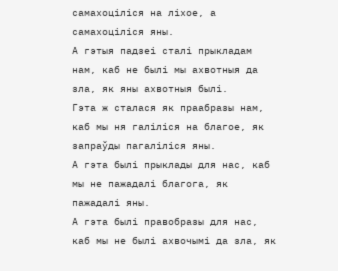самахоціліся на ліхое, а самахоціліся яны.
А гэтыя падзеі сталі прыкладам нам, каб не былі мы ахвотныя да зла, як яны ахвотныя былі.
Гэта ж сталася як праабразы нам, каб мы ня галіліся на благое, як запраўды пагаліліся яны.
А гэта былі прыклады для нас, каб мы не пажадалі благога, як пажадалі яны.
А гэта былі правобразы для нас, каб мы не былі ахвочымі да зла, як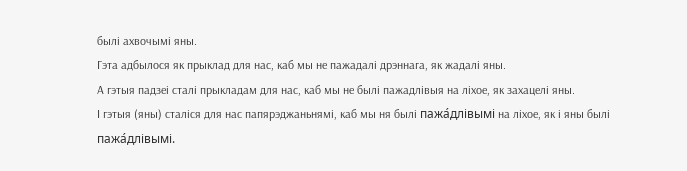былі ахвочымі яны.
Гэта адбылося як прыклад для нас, каб мы не пажадалі дрэннага, як жадалі яны.
А гэтыя падзеі сталі прыкладам для нас, каб мы не былі пажадлівыя на ліхое, як захацелі яны.
І гэтыя (яны) сталіся для нас папярэджаньнямі, каб мы ня былі пажа́длівымі на ліхое, як і яны былі пажа́длівымі.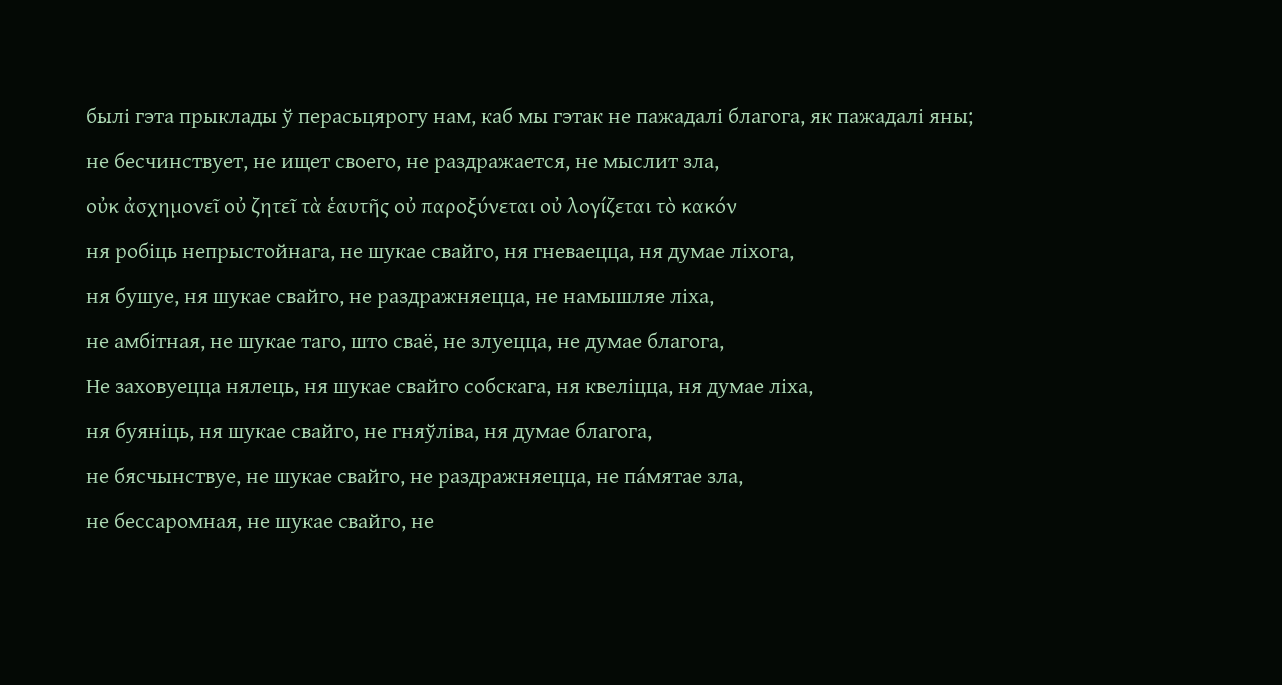былі гэта прыклады ў перасьцярогу нам, каб мы гэтак не пажадалі благога, як пажадалі яны;
не бесчинствует, не ищет своего, не раздражается, не мыслит зла,
οὐκ ἀσχημονεῖ οὐ ζητεῖ τὰ ἑαυτῆς οὐ παροξύνεται οὐ λογίζεται τὸ κακόν
ня робіць непрыстойнага, не шукае свайго, ня гневаецца, ня думае ліхога,
ня бушуе, ня шукае свайго, не раздражняецца, не намышляе ліха,
не амбітная, не шукае таго, што сваё, не злуецца, не думае благога,
Не заховуецца нялець, ня шукае свайго собскага, ня квеліцца, ня думае ліха,
ня буяніць, ня шукае свайго, не гняўліва, ня думае благога,
не бясчынствуе, не шукае свайго, не раздражняецца, не па́мятае зла,
не бессаромная, не шукае свайго, не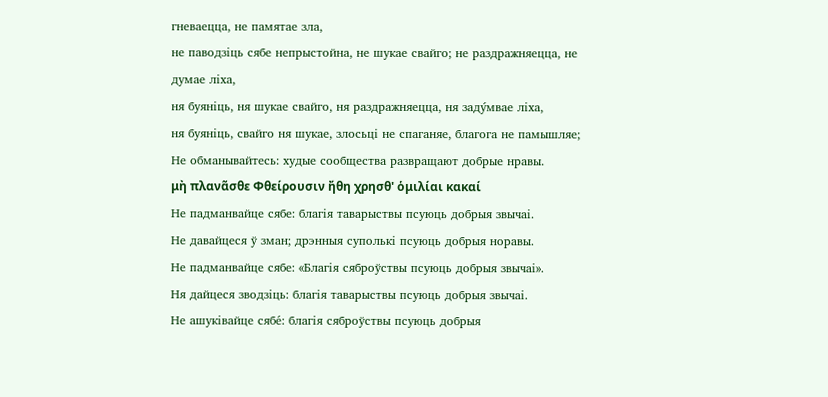гневаецца, не памятае зла,
не паводзіць сябе непрыстойна, не шукае свайго; не раздражняецца, не думае ліха,
ня буяніць, ня шукае свайго, ня раздражняецца, ня заду́мвае ліха,
ня буяніць, свайго ня шукае, злосьці не спаганяе, благога не памышляе;
Не обманывайтесь: худые сообщества развращают добрые нравы.
μὴ πλανᾶσθε Φθείρουσιν ἤθη χρησθ' ὁμιλίαι κακαί
Не падманвайце сябе: благія таварыствы псуюць добрыя звычаі.
Не давайцеся ў зман; дрэнныя суполькі псуюць добрыя норавы.
Не падманвайце сябе: «Благія сяброўствы псуюць добрыя звычаі».
Ня дайцеся зводзіць: благія таварыствы псуюць добрыя звычаі.
Не ашуківайце сябе́: благія сяброўствы псуюць добрыя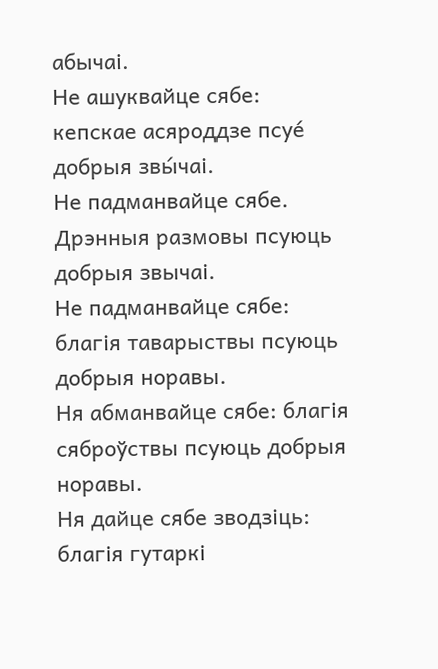абычаі.
Не ашуквайце сябе: кепскае асяроддзе псуе́ добрыя звы́чаі.
Не падманвайце сябе. Дрэнныя размовы псуюць добрыя звычаі.
Не падманвайце сябе: благія таварыствы псуюць добрыя норавы.
Ня абманвайце сябе: благія сяброўствы псуюць добрыя норавы.
Ня дайце сябе зводзіць: благія гутаркі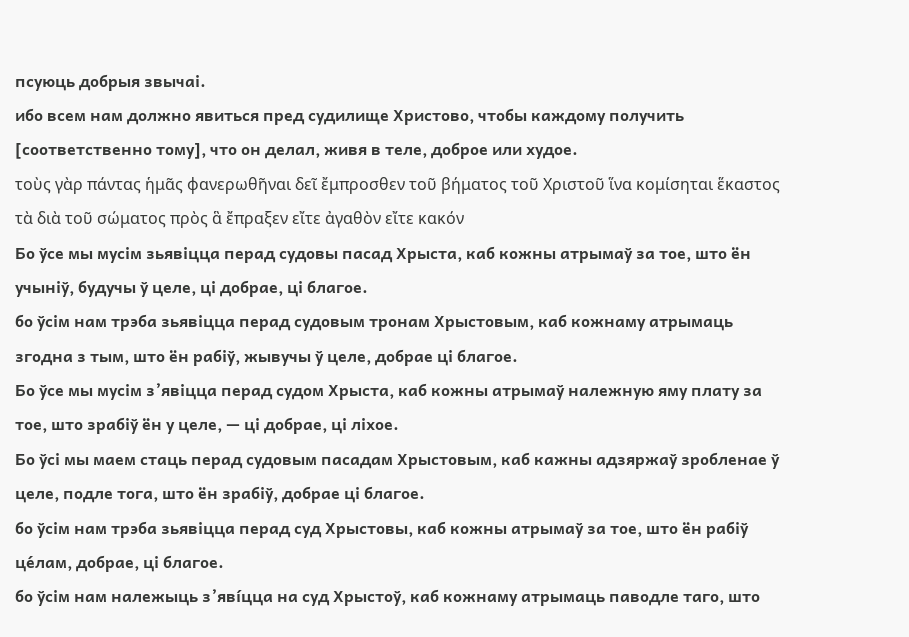псуюць добрыя звычаі.
ибо всем нам должно явиться пред судилище Христово, чтобы каждому получить [соответственно тому], что он делал, живя в теле, доброе или худое.
τοὺς γὰρ πάντας ἡμᾶς φανερωθῆναι δεῖ ἔμπροσθεν τοῦ βήματος τοῦ Χριστοῦ ἵνα κομίσηται ἕκαστος τὰ διὰ τοῦ σώματος πρὸς ἃ ἔπραξεν εἴτε ἀγαθὸν εἴτε κακόν
Бо ўсе мы мусім зьявіцца перад судовы пасад Хрыста, каб кожны атрымаў за тое, што ён учыніў, будучы ў целе, ці добрае, ці благое.
бо ўсім нам трэба зьявіцца перад судовым тронам Хрыстовым, каб кожнаму атрымаць згодна з тым, што ён рабіў, жывучы ў целе, добрае ці благое.
Бо ўсе мы мусім з’явіцца перад судом Хрыста, каб кожны атрымаў належную яму плату за тое, што зрабіў ён у целе, — ці добрае, ці ліхое.
Бо ўсі мы маем стаць перад судовым пасадам Хрыстовым, каб кажны адзяржаў зробленае ў целе, подле тога, што ён зрабіў, добрае ці благое.
бо ўсім нам трэба зьявіцца перад суд Хрыстовы, каб кожны атрымаў за тое, што ён рабіў це́лам, добрае, ці благое.
бо ўсім нам належыць з’явíцца на суд Хрыстоў, каб кожнаму атрымаць паводле таго, што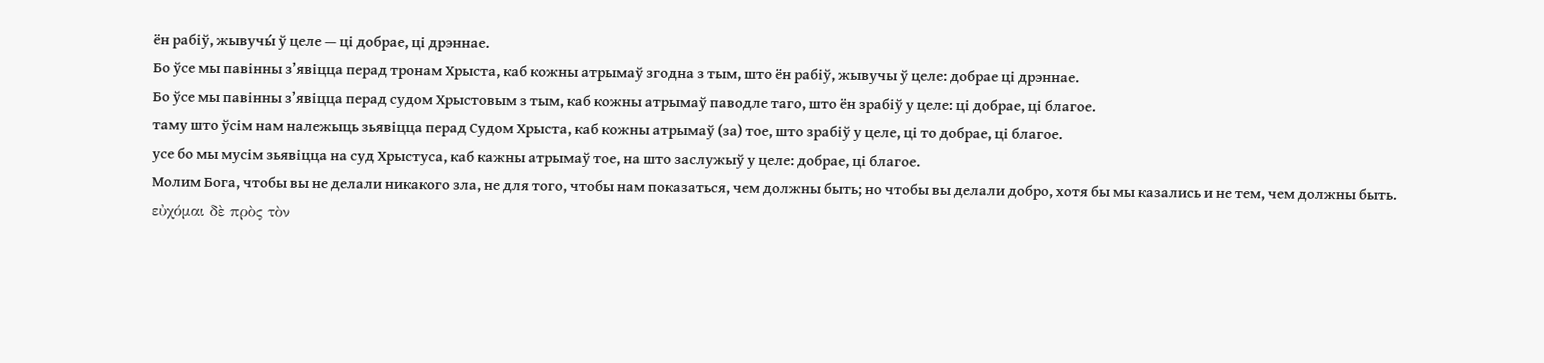ён рабіў, жывучы́ ў целе — ці добрае, ці дрэннае.
Бо ўсе мы павінны з’явіцца перад тронам Хрыста, каб кожны атрымаў згодна з тым, што ён рабіў, жывучы ў целе: добрае ці дрэннае.
Бо ўсе мы павінны з’явіцца перад судом Хрыстовым з тым, каб кожны атрымаў паводле таго, што ён зрабіў у целе: ці добрае, ці благое.
таму што ўсім нам належыць зьявіцца перад Судом Хрыста, каб кожны атрымаў (за) тое, што зрабіў у целе, ці то добрае, ці благое.
усе бо мы мусім зьявіцца на суд Хрыстуса, каб кажны атрымаў тое, на што заслужыў у целе: добрае, ці благое.
Молим Бога, чтобы вы не делали никакого зла, не для того, чтобы нам показаться, чем должны быть; но чтобы вы делали добро, хотя бы мы казались и не тем, чем должны быть.
εὐχόμαι δὲ πρὸς τὸν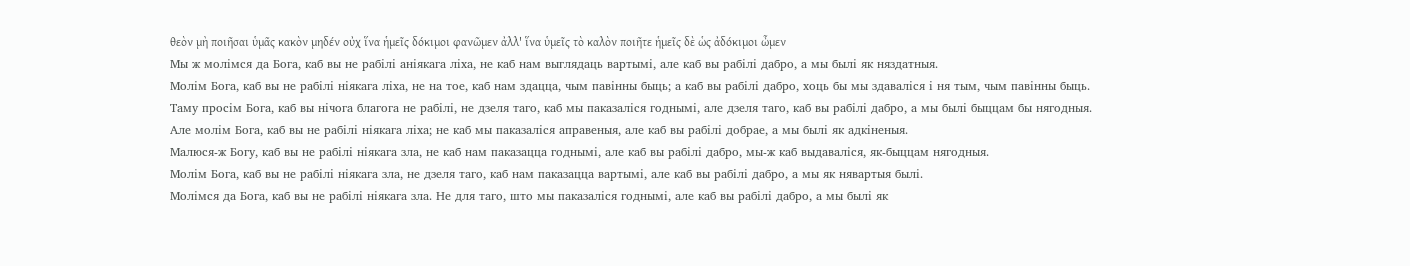θεὸν μὴ ποιῆσαι ὑμᾶς κακὸν μηδέν οὐχ ἵνα ἡμεῖς δόκιμοι φανῶμεν ἀλλ' ἵνα ὑμεῖς τὸ καλὸν ποιῆτε ἡμεῖς δὲ ὡς ἀδόκιμοι ὦμεν
Мы ж молімся да Бога, каб вы не рабілі аніякага ліха, не каб нам выглядаць вартымі, але каб вы рабілі дабро, а мы былі як няздатныя.
Молім Бога, каб вы не рабілі ніякага ліха, не на тое, каб нам здацца, чым павінны быць; а каб вы рабілі дабро, хоць бы мы здаваліся і ня тым, чым павінны быць.
Таму просім Бога, каб вы нічога благога не рабілі, не дзеля таго, каб мы паказаліся годнымі, але дзеля таго, каб вы рабілі дабро, а мы былі быццам бы нягодныя.
Але молім Бога, каб вы не рабілі ніякага ліха; не каб мы паказаліся аправеныя, але каб вы рабілі добрае, а мы былі як адкіненыя.
Малюся-ж Богу, каб вы не рабілі ніякага зла, не каб нам паказацца годнымі, але каб вы рабілі дабро, мы-ж каб выдаваліся, як-быццам нягодныя.
Молім Бога, каб вы не рабілі ніякага зла, не дзеля таго, каб нам паказацца вартымі, але каб вы рабілі дабро, а мы як нявартыя былі.
Молімся да Бога, каб вы не рабілі ніякага зла. Не для таго, што мы паказаліся годнымі, але каб вы рабілі дабро, а мы былі як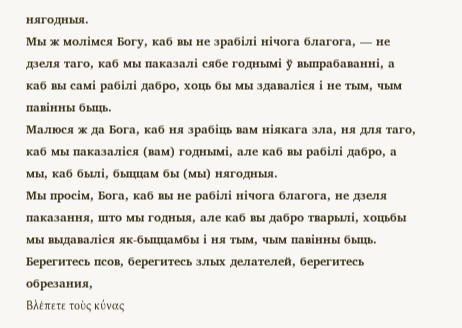нягодныя.
Мы ж молімся Богу, каб вы не зрабілі нічога благога, — не дзеля таго, каб мы паказалі сябе годнымі ў выпрабаванні, а каб вы самі рабілі дабро, хоць бы мы здаваліся і не тым, чым павінны быць.
Малюся ж да Бога, каб ня зрабіць вам ніякага зла, ня для таго, каб мы паказаліся (вам) годнымі, але каб вы рабілі дабро, а мы, каб былі, быццам бы (мы) нягодныя.
Мы просім, Бога, каб вы не рабілі нічога благога, не дзеля паказання, што мы годныя, але каб вы дабро тварылі, хоцьбы мы выдаваліся як-быццамбы і ня тым, чым павінны быць.
Берегитесь псов, берегитесь злых делателей, берегитесь обрезания,
Βλέπετε τοὺς κύνας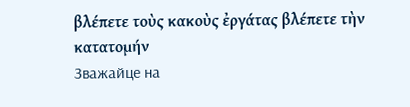βλέπετε τοὺς κακοὺς ἐργάτας βλέπετε τὴν κατατομήν
Зважайце на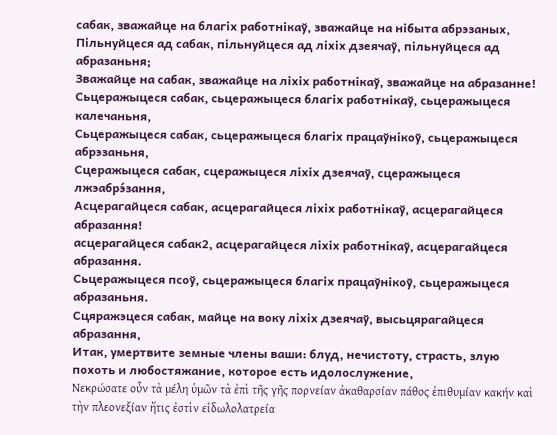сабак, зважайце на благіх работнікаў, зважайце на нібыта абрэзаных,
Пільнуйцеся ад сабак, пільнуйцеся ад ліхіх дзеячаў, пільнуйцеся ад абразаньня;
Зважайце на сабак, зважайце на ліхіх работнікаў, зважайце на абразанне!
Сьцеражыцеся сабак, сьцеражыцеся благіх работнікаў, сьцеражыцеся калечаньня,
Сьцеражыцеся сабак, сьцеражыцеся благіх працаўнікоў, сьцеражыцеся абрэзаньня,
Сцеражыцеся сабак, сцеражыцеся ліхіх дзеячаў, сцеражыцеся лжэабрэ́зання,
Асцерагайцеся сабак, асцерагайцеся ліхіх работнікаў, асцерагайцеся абразання!
асцерагайцеся сабак2, асцерагайцеся ліхіх работнікаў, асцерагайцеся абразання.
Сьцеражыцеся псоў, сьцеражыцеся благіх працаўнікоў, сьцеражыцеся абразаньня.
Сцяражэцеся сабак, майце на воку ліхіх дзеячаў, высьцярагайцеся абразання,
Итак, умертвите земные члены ваши: блуд, нечистоту, страсть, злую похоть и любостяжание, которое есть идолослужение,
Νεκρώσατε οὖν τὰ μέλη ὑμῶν τὰ ἐπὶ τῆς γῆς πορνείαν ἀκαθαρσίαν πάθος ἐπιθυμίαν κακήν καὶ τὴν πλεονεξίαν ἥτις ἐστὶν εἰδωλολατρεία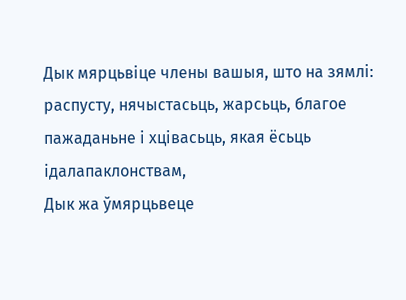Дык мярцьвіце члены вашыя, што на зямлі: распусту, нячыстасьць, жарсьць, благое пажаданьне і хцівасьць, якая ёсьць ідалапаклонствам,
Дык жа ўмярцьвеце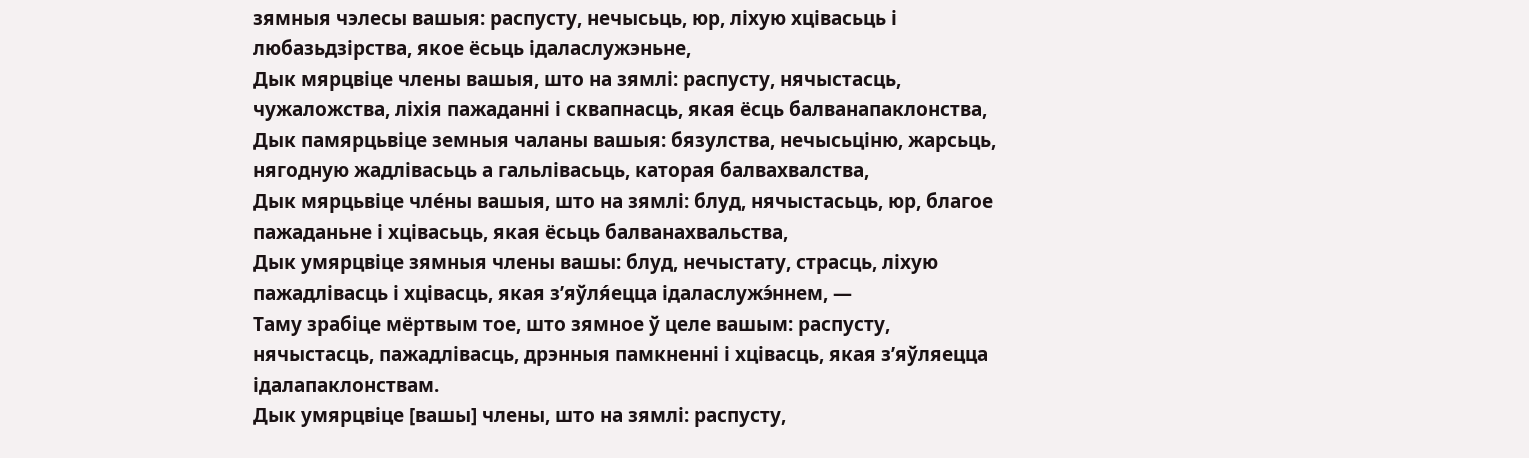зямныя чэлесы вашыя: распусту, нечысьць, юр, ліхую хцівасьць і любазьдзірства, якое ёсьць ідаласлужэньне,
Дык мярцвіце члены вашыя, што на зямлі: распусту, нячыстасць, чужаложства, ліхія пажаданні і сквапнасць, якая ёсць балванапаклонства,
Дык памярцьвіце земныя чаланы вашыя: бязулства, нечысьціню, жарсьць, нягодную жадлівасьць а гальлівасьць, каторая балвахвалства,
Дык мярцьвіце чле́ны вашыя, што на зямлі: блуд, нячыстасьць, юр, благое пажаданьне і хцівасьць, якая ёсьць балванахвальства,
Дык умярцвіце зямныя члены вашы: блуд, нечыстату, страсць, ліхую пажадлівасць і хцівасць, якая з’яўля́ецца ідаласлужэ́ннем, —
Таму зрабіце мёртвым тое, што зямное ў целе вашым: распусту, нячыстасць, пажадлівасць, дрэнныя памкненні і хцівасць, якая з’яўляецца ідалапаклонствам.
Дык умярцвіце [вашы] члены, што на зямлі: распусту,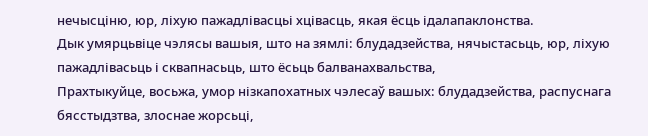нечысціню, юр, ліхую пажадлівасцьі хцівасць, якая ёсць ідалапаклонства.
Дык умярцьвіце чэлясы вашыя, што на зямлі: блудадзейства, нячыстасьць, юр, ліхую пажадлівасьць і сквапнасьць, што ёсьць балванахвальства,
Прахтыкуйце, восьжа, умор нізкапохатных чэлесаў вашых: блудадзейства, распуснага бясстыдзтва, злоснае жорсьці,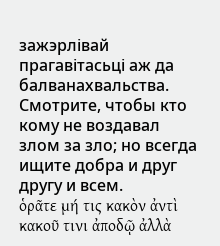зажэрлівай прагавітасьці аж да балванахвальства.
Смотрите, чтобы кто кому не воздавал злом за зло; но всегда ищите добра и друг другу и всем.
ὁρᾶτε μή τις κακὸν ἀντὶ κακοῦ τινι ἀποδῷ ἀλλὰ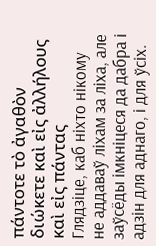πάντοτε τὸ ἀγαθὸν διώκετε καὶ εἰς ἀλλήλους καὶ εἰς πάντας
Глядзіце, каб ніхто нікому не аддаваў ліхам за ліха, але заўсёды імкніцеся да дабра і адзін для аднаго, і для ўсіх.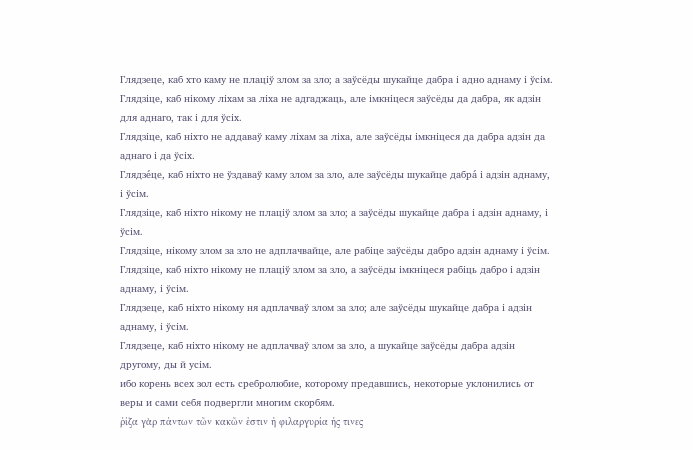Глядзеце, каб хто каму не плаціў злом за зло; а заўсёды шукайце дабра і адно аднаму і ўсім.
Глядзіце, каб нікому ліхам за ліха не адгаджаць, але імкніцеся заўсёды да дабра, як адзін для аднаго, так і для ўсіх.
Глядзіце, каб ніхто не аддаваў каму ліхам за ліха, але заўсёды імкніцеся да дабра адзін да аднаго і да ўсіх.
Глядзе́це, каб ніхто не ўздаваў каму злом за зло, але заўсёды шукайце дабра́ і адзін аднаму, і ўсім.
Глядзіце, каб ніхто нікому не плаціў злом за зло; а заўсёды шукайце дабра і адзін аднаму, і ўсім.
Глядзіце, нікому злом за зло не адплачвайце, але рабіце заўсёды дабро адзін аднаму і ўсім.
Глядзіце, каб ніхто нікому не плаціў злом за зло, а заўсёды імкніцеся рабіць дабро і адзін аднаму, і ўсім.
Глядзеце, каб ніхто нікому ня адплачваў злом за зло; але заўсёды шукайце дабра і адзін аднаму, і ўсім.
Глядзеце, каб ніхто нікому не адплачваў злом за зло, а шукайце заўсёды дабра адзін другому, ды й усім.
ибо корень всех зол есть сребролюбие, которому предавшись, некоторые уклонились от веры и сами себя подвергли многим скорбям.
ῥίζα γὰρ πάντων τῶν κακῶν ἐστιν ἡ φιλαργυρία ἡς τινες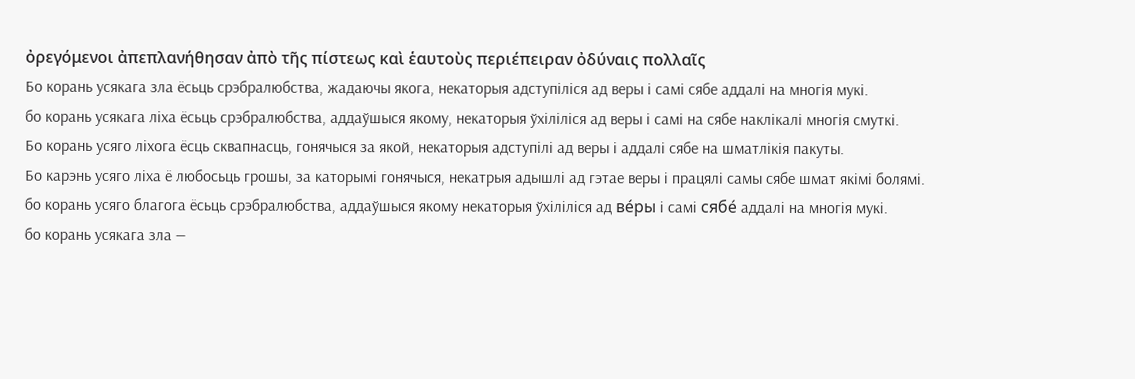ὀρεγόμενοι ἀπεπλανήθησαν ἀπὸ τῆς πίστεως καὶ ἑαυτοὺς περιέπειραν ὀδύναις πολλαῖς
Бо корань усякага зла ёсьць срэбралюбства, жадаючы якога, некаторыя адступіліся ад веры і самі сябе аддалі на многія мукі.
бо корань усякага ліха ёсьць срэбралюбства, аддаўшыся якому, некаторыя ўхіліліся ад веры і самі на сябе наклікалі многія смуткі.
Бо корань усяго ліхога ёсць сквапнасць, гонячыся за якой, некаторыя адступілі ад веры і аддалі сябе на шматлікія пакуты.
Бо карэнь усяго ліха ё любосьць грошы, за каторымі гонячыся, некатрыя адышлі ад гэтае веры і працялі самы сябе шмат якімі болямі.
бо корань усяго благога ёсьць срэбралюбства, аддаўшыся якому некаторыя ўхіліліся ад ве́ры і самі сябе́ аддалі на многія мукі.
бо корань усякага зла —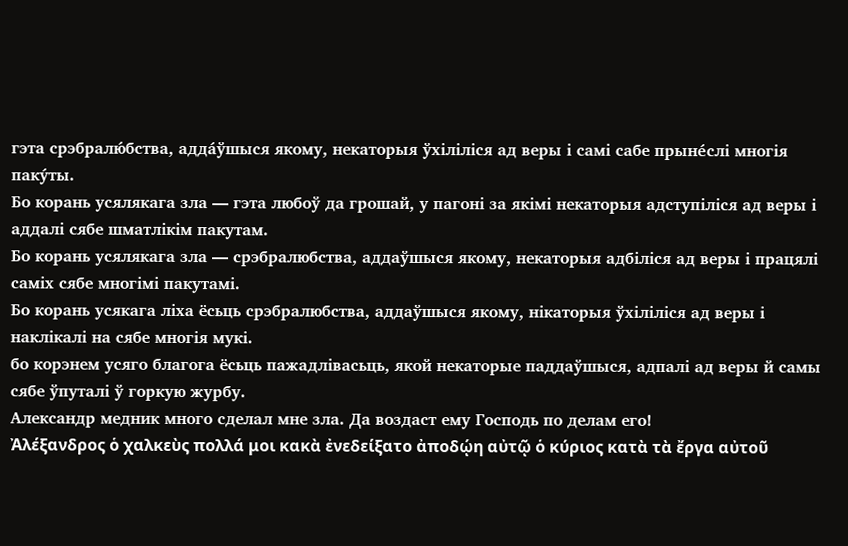гэта срэбралю́бства, адда́ўшыся якому, некаторыя ўхіліліся ад веры і самі сабе прыне́слі многія паку́ты.
Бо корань усялякага зла — гэта любоў да грошай, у пагоні за якімі некаторыя адступіліся ад веры і аддалі сябе шматлікім пакутам.
Бо корань усялякага зла — срэбралюбства, аддаўшыся якому, некаторыя адбіліся ад веры і працялі саміх сябе многімі пакутамі.
Бо корань усякага ліха ёсьць срэбралюбства, аддаўшыся якому, нікаторыя ўхіліліся ад веры і наклікалі на сябе многія мукі.
бо корэнем усяго благога ёсьць пажадлівасьць, якой некаторые паддаўшыся, адпалі ад веры й самы сябе ўпуталі ў горкую журбу.
Александр медник много сделал мне зла. Да воздаст ему Господь по делам его!
Ἀλέξανδρος ὁ χαλκεὺς πολλά μοι κακὰ ἐνεδείξατο ἀποδῴη αὐτῷ ὁ κύριος κατὰ τὰ ἔργα αὐτοῦ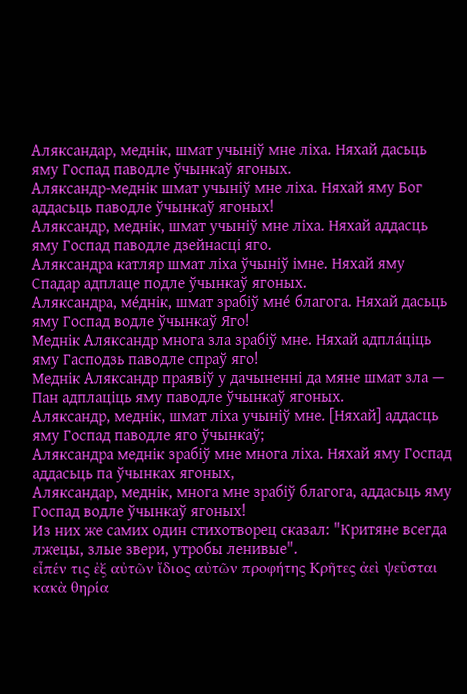Аляксандар, меднік, шмат учыніў мне ліха. Няхай дасьць яму Госпад паводле ўчынкаў ягоных.
Аляксандр-меднік шмат учыніў мне ліха. Няхай яму Бог аддасьць паводле ўчынкаў ягоных!
Аляксандр, меднік, шмат учыніў мне ліха. Няхай аддасць яму Госпад паводле дзейнасці яго.
Аляксандра катляр шмат ліха ўчыніў імне. Няхай яму Спадар адплаце подле ўчынкаў ягоных.
Аляксандра, ме́днік, шмат зрабіў мне́ благога. Няхай дасьць яму Госпад водле ўчынкаў Яго!
Меднік Аляксандр многа зла зрабіў мне. Няхай адпла́ціць яму Гасподзь паводле спраў яго!
Меднік Аляксандр праявіў у дачыненні да мяне шмат зла — Пан адплаціць яму паводле ўчынкаў ягоных.
Аляксандр, меднік, шмат ліха учыніў мне. [Няхай] аддасць яму Госпад паводле яго ўчынкаў;
Аляксандра меднік зрабіў мне многа ліха. Няхай яму Госпад аддасьць па ўчынках ягоных,
Аляксандар, меднік, многа мне зрабіў благога, аддасьць яму Госпад водле ўчынкаў ягоных!
Из них же самих один стихотворец сказал: "Критяне всегда лжецы, злые звери, утробы ленивые".
εἶπέν τις ἐξ αὐτῶν ἴδιος αὐτῶν προφήτης Κρῆτες ἀεὶ ψεῦσται κακὰ θηρία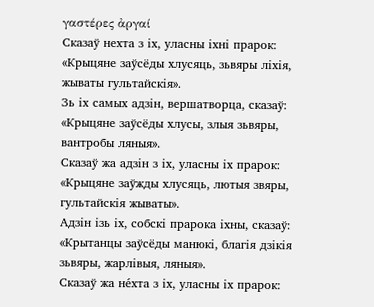γαστέρες ἀργαί
Сказаў нехта з іх, уласны іхні прарок: «Крыцяне заўсёды хлусяць, зьвяры ліхія, жываты гультайскія».
Зь іх самых адзін, вершатворца, сказаў: «Крыцяне заўсёды хлусы, злыя зьвяры, вантробы ляныя».
Сказаў жа адзін з іх, уласны іх прарок: «Крыцяне заўжды хлусяць, лютыя звяры, гультайскія жываты».
Адзін ізь іх, собскі прарока іхны, сказаў: «Крытанцы заўсёды манюкі, благія дзікія зьвяры, жарлівыя, ляныя».
Сказаў жа не́хта з іх, уласны іх прарок: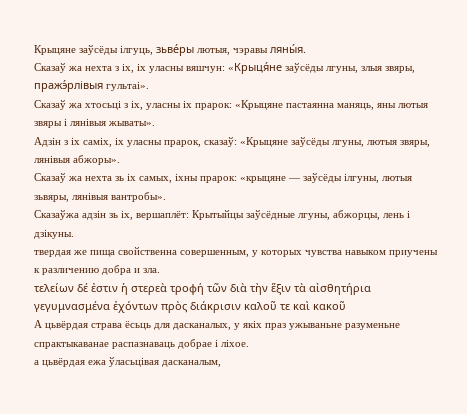Крыцяне заўсёды ілгуць, зьве́ры лютыя, чэравы ляны́я.
Сказаў жа нехта з іх, іх уласны вяшчун: «Крыця́не заўсёды лгуны, злыя звяры, пражэ́рлівыя гультаі».
Сказаў жа хтосьці з іх, уласны іх прарок: «Крыцяне пастаянна маняць, яны лютыя звяры і лянівыя жываты».
Адзін з іх саміх, іх уласны прарок, сказаў: «Крыцяне заўсёды лгуны, лютыя звяры, лянівыя абжоры».
Сказаў жа нехта зь іх самых, іхны прарок: «крыцяне — заўсёды ілгуны, лютыя зьвяры, лянівыя вантробы».
Сказаўжа адзін зь іх, вершаплёт: Крытыйцы заўсёдные лгуны, абжорцы, лень і дзікуны.
твердая же пища свойственна совершенным, у которых чувства навыком приучены к различению добра и зла.
τελείων δέ ἐστιν ἡ στερεὰ τροφή τῶν διὰ τὴν ἕξιν τὰ αἰσθητήρια γεγυμνασμένα ἐχόντων πρὸς διάκρισιν καλοῦ τε καὶ κακοῦ
А цьвёрдая страва ёсьць для дасканалых, у якіх праз ужываньне разуменьне спрактыкаванае распазнаваць добрае і ліхое.
а цьвёрдая ежа ўласьцівая дасканалым,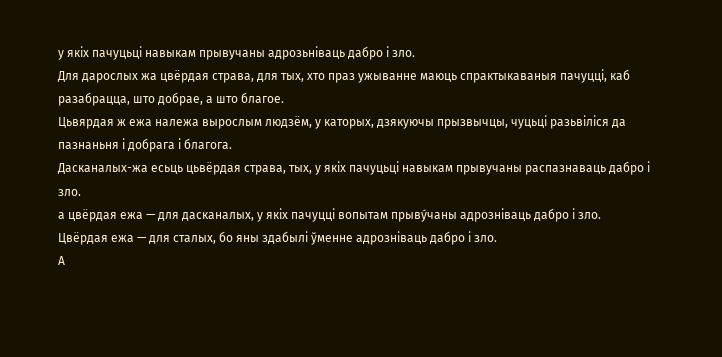у якіх пачуцьці навыкам прывучаны адрозьніваць дабро і зло.
Для дарослых жа цвёрдая страва, для тых, хто праз ужыванне маюць спрактыкаваныя пачуцці, каб разабрацца, што добрае, а што благое.
Цьвярдая ж ежа належа вырослым людзём, у каторых, дзякуючы прызвычцы, чуцьці разьвіліся да пазнаньня і добрага і благога.
Дасканалых-жа есьць цьвёрдая страва, тых, у якіх пачуцьці навыкам прывучаны распазнаваць дабро і зло.
а цвёрдая ежа — для дасканалых, у якіх пачуцці вопытам прыву́чаны адрозніваць дабро і зло.
Цвёрдая ежа — для сталых, бо яны здабылі ўменне адрозніваць дабро і зло.
А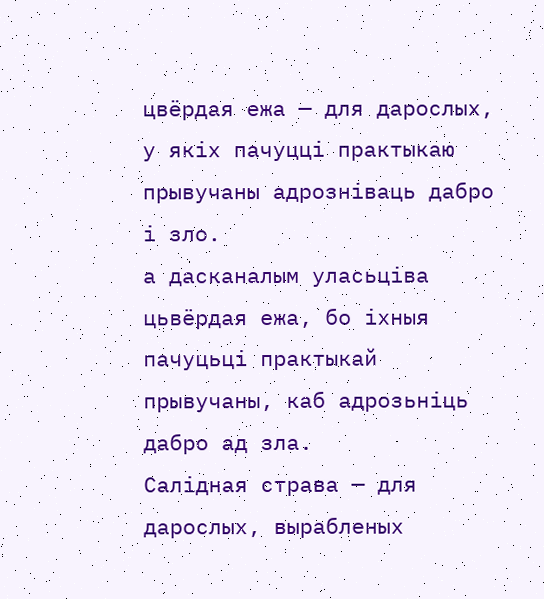цвёрдая ежа — для дарослых, у якіх пачуцці практыкаю прывучаны адрозніваць дабро і зло.
а дасканалым уласьціва цьвёрдая ежа, бо іхныя пачуцьці практыкай прывучаны, каб адрозьніць дабро ад зла.
Салідная страва — для дарослых, вырабленых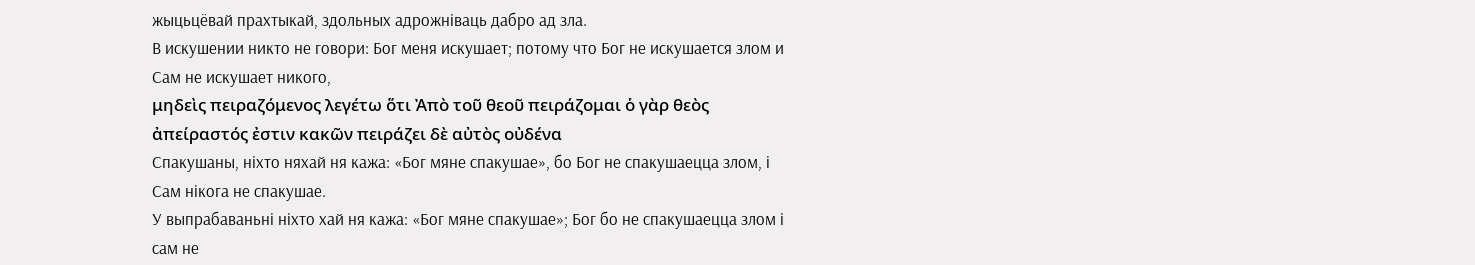жыцьцёвай прахтыкай, здольных адрожніваць дабро ад зла.
В искушении никто не говори: Бог меня искушает; потому что Бог не искушается злом и Сам не искушает никого,
μηδεὶς πειραζόμενος λεγέτω ὅτι Ἀπὸ τοῦ θεοῦ πειράζομαι ὁ γὰρ θεὸς ἀπείραστός ἐστιν κακῶν πειράζει δὲ αὐτὸς οὐδένα
Спакушаны, ніхто няхай ня кажа: «Бог мяне спакушае», бо Бог не спакушаецца злом, і Сам нікога не спакушае.
У выпрабаваньні ніхто хай ня кажа: «Бог мяне спакушае»; Бог бо не спакушаецца злом і сам не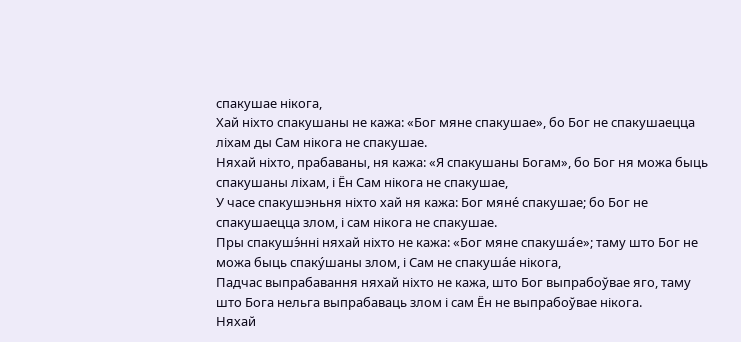спакушае нікога,
Хай ніхто спакушаны не кажа: «Бог мяне спакушае», бо Бог не спакушаецца ліхам ды Сам нікога не спакушае.
Няхай ніхто, прабаваны, ня кажа: «Я спакушаны Богам», бо Бог ня можа быць спакушаны ліхам, і Ён Сам нікога не спакушае,
У часе спакушэньня ніхто хай ня кажа: Бог мяне́ спакушае; бо Бог не спакушаецца злом, і сам нікога не спакушае.
Пры спакушэ́нні няхай ніхто не кажа: «Бог мяне спакуша́е»; таму што Бог не можа быць спаку́шаны злом, і Сам не спакуша́е нікога,
Падчас выпрабавання няхай ніхто не кажа, што Бог выпрабоўвае яго, таму што Бога нельга выпрабаваць злом і сам Ён не выпрабоўвае нікога.
Няхай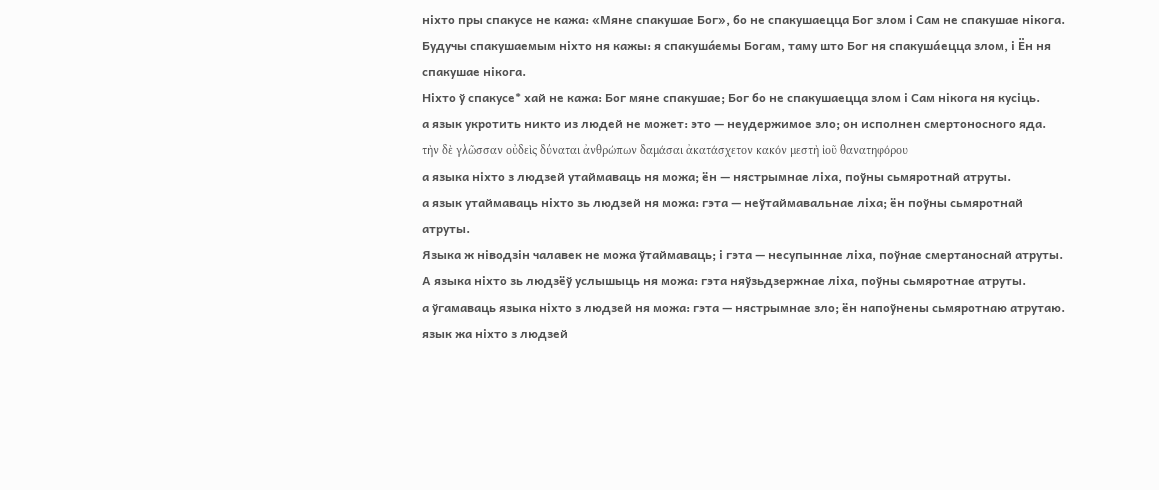ніхто пры спакусе не кажа: «Мяне спакушае Бог», бо не спакушаецца Бог злом і Сам не спакушае нікога.
Будучы спакушаемым ніхто ня кажы: я спакуша́емы Богам, таму што Бог ня спакуша́ецца злом, і Ён ня спакушае нікога.
Ніхто ў спакусе* хай не кажа: Бог мяне спакушае; Бог бо не спакушаецца злом і Сам нікога ня кусіць.
а язык укротить никто из людей не может: это — неудержимое зло; он исполнен смертоносного яда.
τὴν δὲ γλῶσσαν οὐδεὶς δύναται ἀνθρώπων δαμάσαι ἀκατάσχετον κακόν μεστὴ ἰοῦ θανατηφόρου
а языка ніхто з людзей утаймаваць ня можа; ён — нястрымнае ліха, поўны сьмяротнай атруты.
а язык утаймаваць ніхто зь людзей ня можа: гэта — неўтаймавальнае ліха; ён поўны сьмяротнай атруты.
Языка ж ніводзін чалавек не можа ўтаймаваць; і гэта — несупыннае ліха, поўнае смертаноснай атруты.
А языка ніхто зь людзёў услышыць ня можа: гэта няўзьдзержнае ліха, поўны сьмяротнае атруты.
а ўгамаваць языка ніхто з людзей ня можа: гэта — нястрымнае зло; ён напоўнены сьмяротнаю атрутаю.
язык жа ніхто з людзей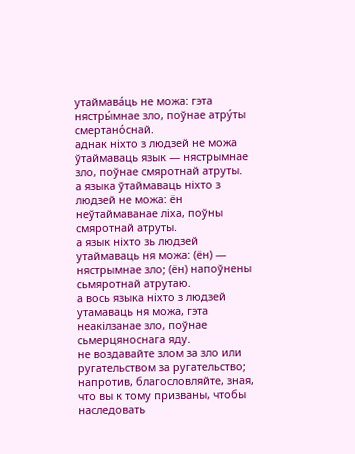утаймава́ць не можа: гэта нястры́мнае зло, поўнае атру́ты смертано́снай.
аднак ніхто з людзей не можа ўтаймаваць язык — нястрымнае зло, поўнае смяротнай атруты.
а языка ўтаймаваць ніхто з людзей не можа: ён неўтаймаванае ліха, поўны смяротнай атруты.
а язык ніхто зь людзей утаймаваць ня можа: (ён) — нястрымнае зло; (ён) напоўнены сьмяротнай атрутаю.
а вось языка ніхто з людзей утамаваць ня можа, гэта неакілзанае зло, поўнае сьмерцяноснага яду.
не воздавайте злом за зло или ругательством за ругательство; напротив, благословляйте, зная, что вы к тому призваны, чтобы наследовать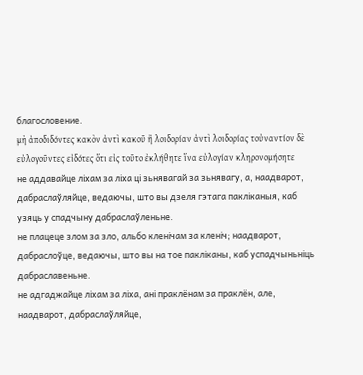благословение.
μὴ ἀποδιδόντες κακὸν ἀντὶ κακοῦ ἢ λοιδορίαν ἀντὶ λοιδορίας τοὐναντίον δὲ εὐλογοῦντες εἰδότες ὅτι εἰς τοῦτο ἐκλήθητε ἵνα εὐλογίαν κληρονομήσητε
не аддавайце ліхам за ліха ці зьнявагай за зьнявагу, а, наадварот, дабраслаўляйце, ведаючы, што вы дзеля гэтага пакліканыя, каб узяць у спадчыну дабраслаўленьне.
не плацеце злом за зло, альбо кленічам за кленіч; наадварот, дабраслоўце, ведаючы, што вы на тое пакліканы, каб успадчыньніць дабраславеньне.
не адгаджайце ліхам за ліха, ані праклёнам за праклён, але, наадварот, дабраслаўляйце,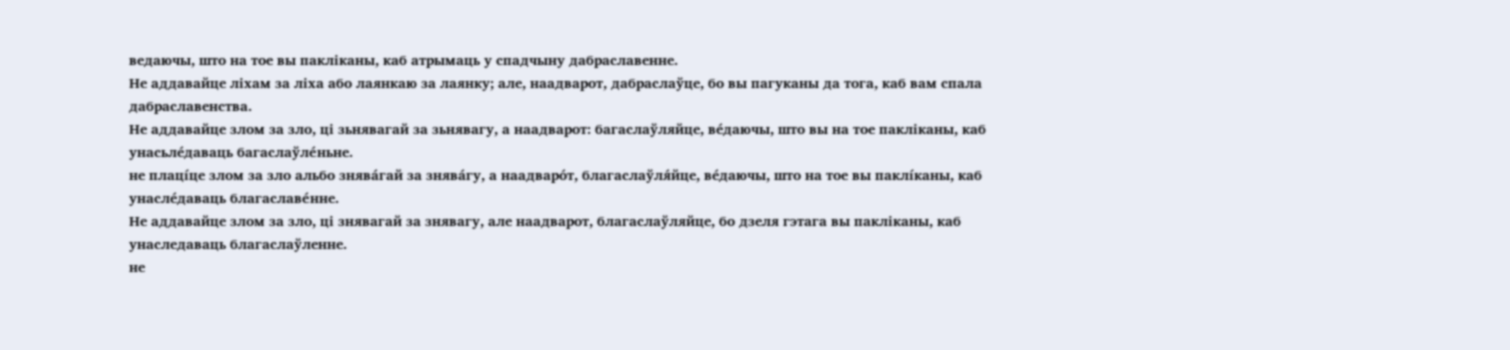ведаючы, што на тое вы пакліканы, каб атрымаць у спадчыну дабраславенне.
Не аддавайце ліхам за ліха або лаянкаю за лаянку; але, наадварот, дабраслаўце, бо вы пагуканы да тога, каб вам спала дабраславенства.
Не аддавайце злом за зло, ці зьнявагай за зьнявагу, а наадварот: багаслаўляйце, ве́даючы, што вы на тое пакліканы, каб унасьле́даваць багаслаўле́ньне.
не плацíце злом за зло альбо знява́гай за знява́гу, а наадваро́т, благаслаўля́йце, ве́даючы, што на тое вы паклíканы, каб унасле́даваць благаславе́нне.
Не аддавайце злом за зло, ці знявагай за знявагу, але наадварот, благаслаўляйце, бо дзеля гэтага вы пакліканы, каб унаследаваць благаслаўленне.
не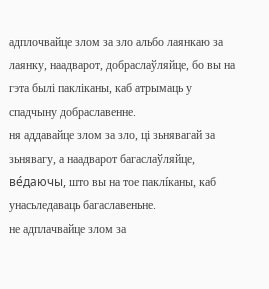адплочвайце злом за зло альбо лаянкаю за лаянку, наадварот, добраслаўляйце, бо вы на гэта былі пакліканы, каб атрымаць у спадчыну добраславенне.
ня аддавайце злом за зло, ці зьнявагай за зьнявагу, а наадварот багаслаўляйце, ве́даючы, што вы на тое паклíканы, каб унасьледаваць багаславеньне.
не адплачвайце злом за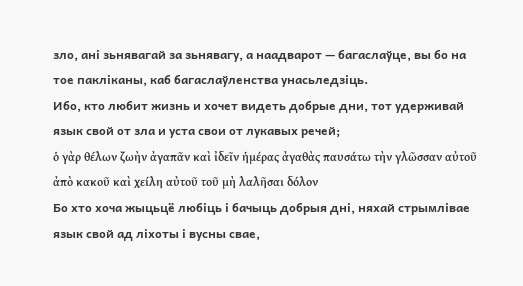зло, ані зьнявагай за зьнявагу, а наадварот — багаслаўце, вы бо на тое пакліканы, каб багаслаўленства унасьледзіць.
Ибо, кто любит жизнь и хочет видеть добрые дни, тот удерживай язык свой от зла и уста свои от лукавых речей;
ὁ γὰρ θέλων ζωὴν ἀγαπᾶν καὶ ἰδεῖν ἡμέρας ἀγαθὰς παυσάτω τὴν γλῶσσαν αὐτοῦ ἀπὸ κακοῦ καὶ χείλη αὐτοῦ τοῦ μὴ λαλῆσαι δόλον
Бо хто хоча жыцьцё любіць і бачыць добрыя дні, няхай стрымлівае язык свой ад ліхоты і вусны свае,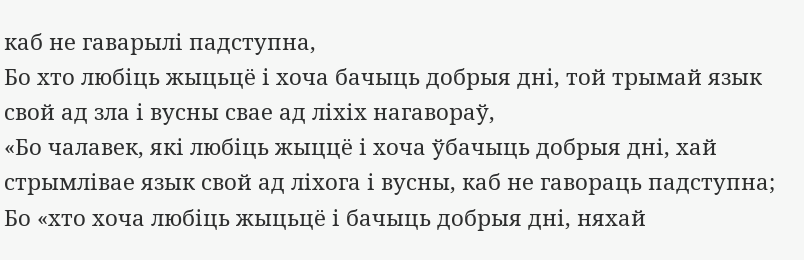каб не гаварылі падступна,
Бо хто любіць жыцьцё і хоча бачыць добрыя дні, той трымай язык свой ад зла і вусны свае ад ліхіх нагавораў,
«Бо чалавек, які любіць жыццё і хоча ўбачыць добрыя дні, хай стрымлівае язык свой ад ліхога і вусны, каб не гавораць падступна;
Бо «хто хоча любіць жыцьцё і бачыць добрыя дні, няхай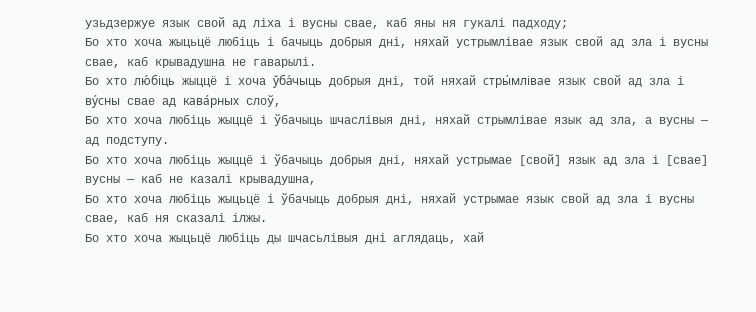узьдзержуе язык свой ад ліха і вусны свае, каб яны ня гукалі падходу;
Бо хто хоча жыцьцё любіць і бачыць добрыя дні, няхай устрымлівае язык свой ад зла і вусны свае, каб крывадушна не гаварылі.
Бо хто лю́біць жыццё і хоча ўба́чыць добрыя дні, той няхай стры́млівае язык свой ад зла і ву́сны свае ад кава́рных слоў,
Бо хто хоча любіць жыццё і ўбачыць шчаслівыя дні, няхай стрымлівае язык ад зла, а вусны — ад подступу.
Бо хто хоча любіць жыццё і ўбачыць добрыя дні, няхай устрымае [свой] язык ад зла і [свае] вусны — каб не казалі крывадушна,
Бо хто хоча любіць жыцьцё і ўбачыць добрыя дні, няхай устрымае язык свой ад зла і вусны свае, каб ня сказалі ілжы.
Бо хто хоча жыцьцё любіць ды шчасьлівыя дні аглядаць, хай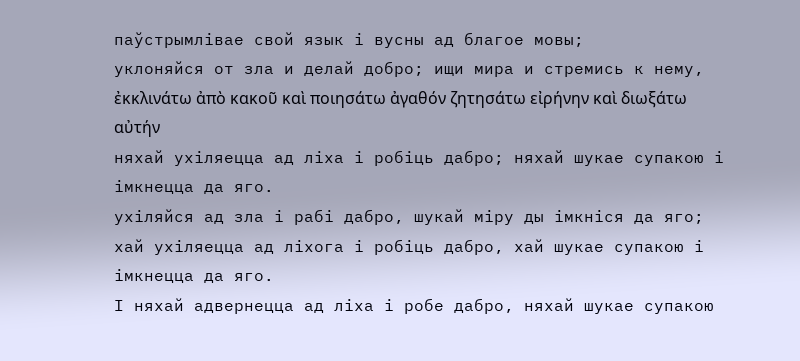паўстрымлівае свой язык і вусны ад благое мовы;
уклоняйся от зла и делай добро; ищи мира и стремись к нему,
ἐκκλινάτω ἀπὸ κακοῦ καὶ ποιησάτω ἀγαθόν ζητησάτω εἰρήνην καὶ διωξάτω αὐτήν
няхай ухіляецца ад ліха і робіць дабро; няхай шукае супакою і імкнецца да яго.
ухіляйся ад зла і рабі дабро, шукай міру ды імкніся да яго;
хай ухіляецца ад ліхога і робіць дабро, хай шукае супакою і імкнецца да яго.
І няхай адвернецца ад ліха і робе дабро, няхай шукае супакою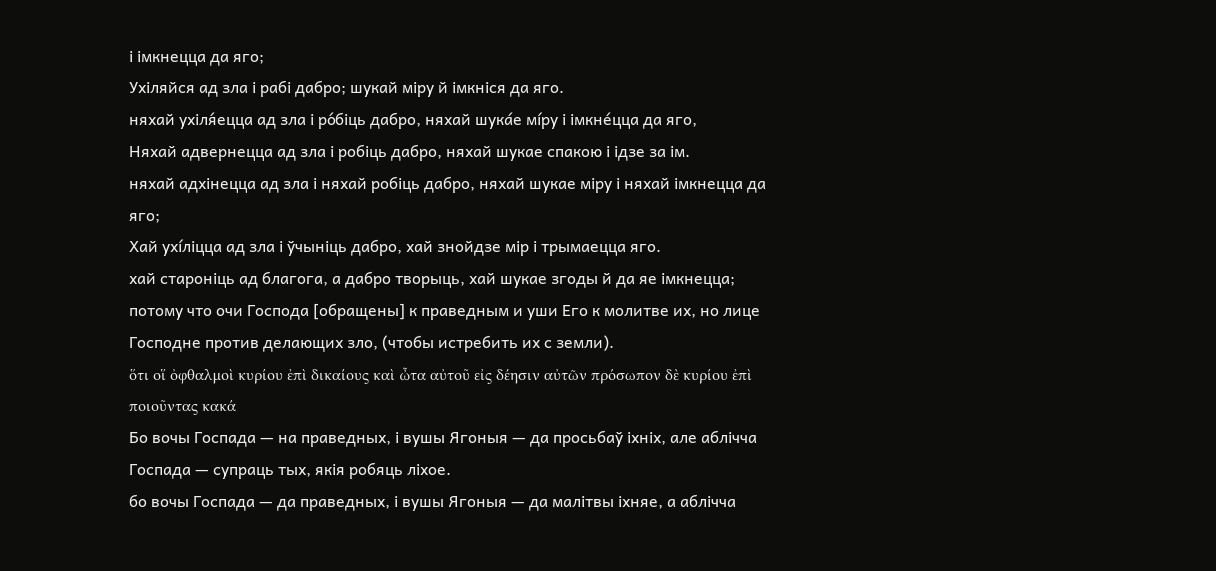і імкнецца да яго;
Ухіляйся ад зла і рабі дабро; шукай міру й імкніся да яго.
няхай ухіля́ецца ад зла і ро́біць дабро, няхай шука́е мíру і імкне́цца да яго,
Няхай адвернецца ад зла і робіць дабро, няхай шукае спакою і ідзе за ім.
няхай адхінецца ад зла і няхай робіць дабро, няхай шукае міру і няхай імкнецца да яго;
Хай ухíліцца ад зла і ўчыніць дабро, хай знойдзе мір і трымаецца яго.
хай староніць ад благога, а дабро творыць, хай шукае згоды й да яе імкнецца;
потому что очи Господа [обращены] к праведным и уши Его к молитве их, но лице Господне против делающих зло, (чтобы истребить их с земли).
ὅτι οἵ ὀφθαλμοὶ κυρίου ἐπὶ δικαίους καὶ ὦτα αὐτοῦ εἰς δέησιν αὐτῶν πρόσωπον δὲ κυρίου ἐπὶ ποιοῦντας κακά
Бо вочы Госпада — на праведных, і вушы Ягоныя — да просьбаў іхніх, але аблічча Госпада — супраць тых, якія робяць ліхое.
бо вочы Госпада — да праведных, і вушы Ягоныя — да малітвы іхняе, а аблічча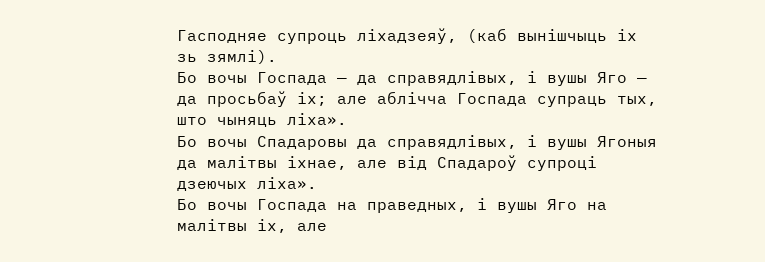Гасподняе супроць ліхадзеяў, (каб вынішчыць іх зь зямлі).
Бо вочы Госпада — да справядлівых, і вушы Яго — да просьбаў іх; але аблічча Госпада супраць тых, што чыняць ліха».
Бо вочы Спадаровы да справядлівых, і вушы Ягоныя да малітвы іхнае, але від Спадароў супроці дзеючых ліха».
Бо вочы Госпада на праведных, і вушы Яго на малітвы іх, але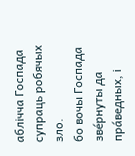аблічча Госпада супраць робячых зло.
бо вочы Госпада зве́рнуты да пра́ведных, і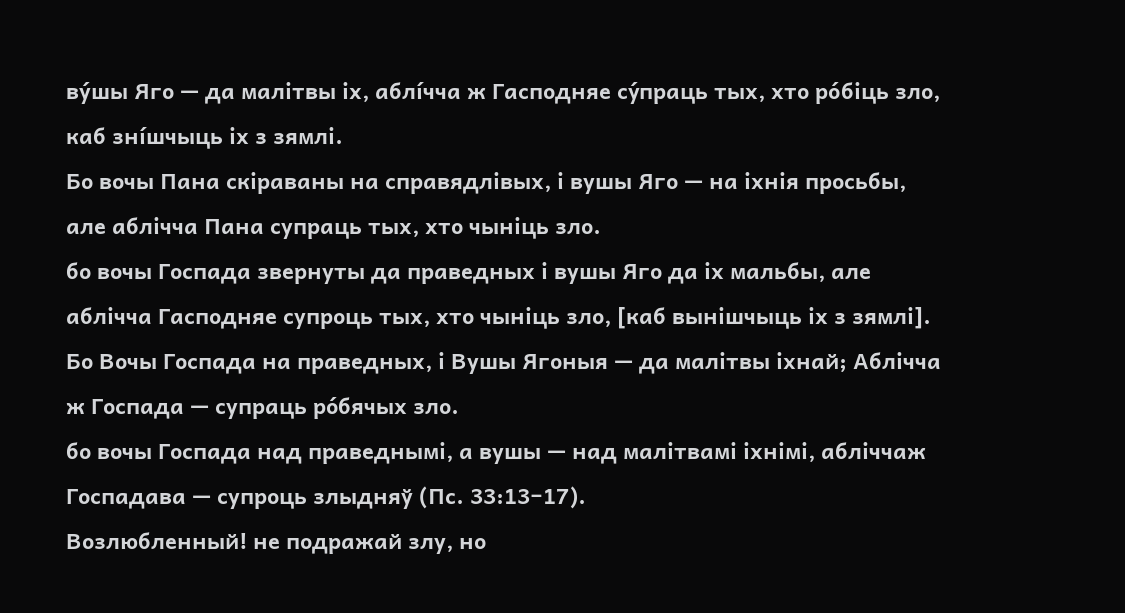ву́шы Яго — да малітвы іх, аблíчча ж Гасподняе су́праць тых, хто ро́біць зло, каб знíшчыць іх з зямлі.
Бо вочы Пана скіраваны на справядлівых, і вушы Яго — на іхнія просьбы, але аблічча Пана супраць тых, хто чыніць зло.
бо вочы Госпада звернуты да праведных і вушы Яго да іх мальбы, але аблічча Гасподняе супроць тых, хто чыніць зло, [каб вынішчыць іх з зямлі].
Бо Вочы Госпада на праведных, і Вушы Ягоныя — да малітвы іхнай; Аблічча ж Госпада — супраць ро́бячых зло.
бо вочы Госпада над праведнымі, а вушы — над малітвамі іхнімі, абліччаж Госпадава — супроць злыдняў (Пс. 33:13−17).
Возлюбленный! не подражай злу, но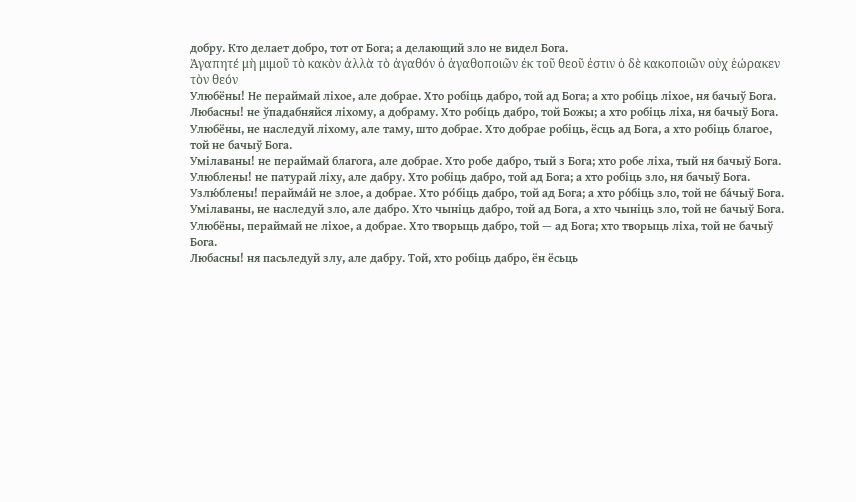добру. Кто делает добро, тот от Бога; а делающий зло не видел Бога.
Ἀγαπητέ μὴ μιμοῦ τὸ κακὸν ἀλλὰ τὸ ἀγαθόν ὁ ἀγαθοποιῶν ἐκ τοῦ θεοῦ ἐστιν ὁ δὲ κακοποιῶν οὐχ ἑώρακεν τὸν θεόν
Улюбёны! Не пераймай ліхое, але добрае. Хто робіць дабро, той ад Бога; а хто робіць ліхое, ня бачыў Бога.
Любасны! не ўпадабняйся ліхому, а добраму. Хто робіць дабро, той Божы; а хто робіць ліха, ня бачыў Бога.
Улюбёны, не наследуй ліхому, але таму, што добрае. Хто добрае робіць, ёсць ад Бога, а хто робіць благое, той не бачыў Бога.
Умілаваны! не пераймай благога, але добрае. Хто робе дабро, тый з Бога; хто робе ліха, тый ня бачыў Бога.
Улюблены! не патурай ліху, але дабру. Хто робіць дабро, той ад Бога; а хто робіць зло, ня бачыў Бога.
Узлю́блены! перайма́й не злое, а добрае. Хто ро́біць дабро, той ад Бога; а хто ро́біць зло, той не ба́чыў Бога.
Умілаваны, не наследуй зло, але дабро. Хто чыніць дабро, той ад Бога, а хто чыніць зло, той не бачыў Бога.
Улюбёны, пераймай не ліхое, а добрае. Хто творыць дабро, той — ад Бога; хто творыць ліха, той не бачыў Бога.
Любасны! ня пасьледуй злу, але дабру. Той, хто робіць дабро, ён ёсьць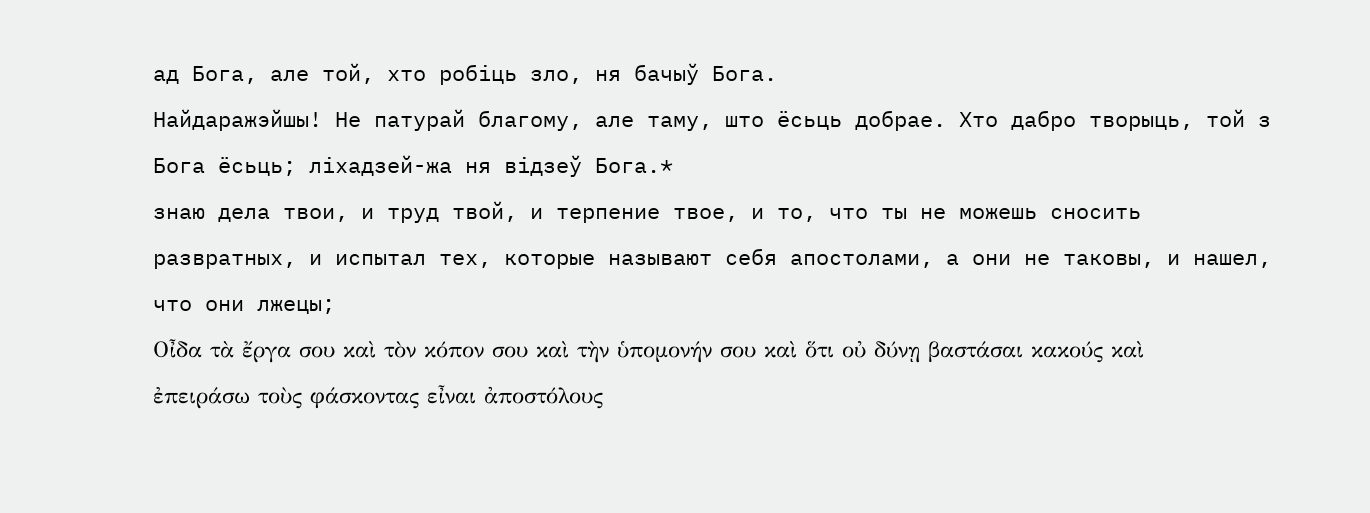ад Бога, але той, хто робіць зло, ня бачыў Бога.
Найдаражэйшы! Не патурай благому, але таму, што ёсьць добрае. Хто дабро творыць, той з Бога ёсьць; ліхадзей-жа ня відзеў Бога.*
знаю дела твои, и труд твой, и терпение твое, и то, что ты не можешь сносить развратных, и испытал тех, которые называют себя апостолами, а они не таковы, и нашел, что они лжецы;
Οἶδα τὰ ἔργα σου καὶ τὸν κόπον σου καὶ τὴν ὑπομονήν σου καὶ ὅτι οὐ δύνῃ βαστάσαι κακούς καὶ ἐπειράσω τοὺς φάσκοντας εἶναι ἀποστόλους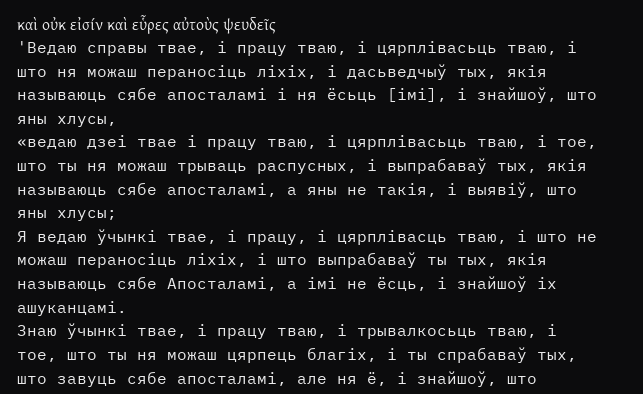καὶ οὐκ εἰσίν καὶ εὗρες αὐτοὺς ψευδεῖς
'Ведаю справы твае, і працу тваю, і цярплівасьць тваю, і што ня можаш пераносіць ліхіх, і дасьведчыў тых, якія называюць сябе апосталамі і ня ёсьць [імі], і знайшоў, што яны хлусы,
«ведаю дзеі твае і працу тваю, і цярплівасьць тваю, і тое, што ты ня можаш трываць распусных, і выпрабаваў тых, якія называюць сябе апосталамі, а яны не такія, і выявіў, што яны хлусы;
Я ведаю ўчынкі твае, і працу, і цярплівасць тваю, і што не можаш пераносіць ліхіх, і што выпрабаваў ты тых, якія называюць сябе Апосталамі, а імі не ёсць, і знайшоў іх ашуканцамі.
Знаю ўчынкі твае, і працу тваю, і трывалкосьць тваю, і тое, што ты ня можаш цярпець благіх, і ты спрабаваў тых, што завуць сябе апосталамі, але ня ё, і знайшоў, што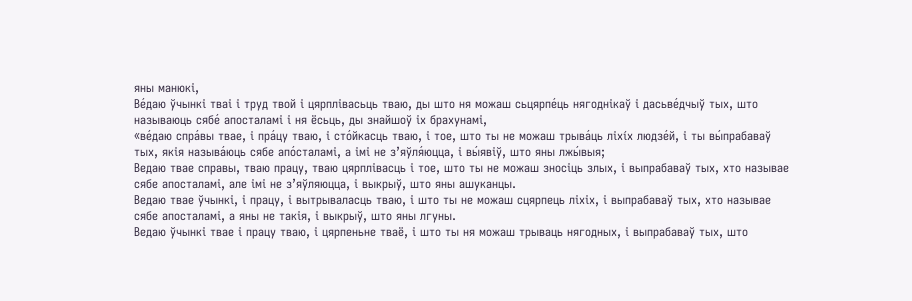яны манюкі,
Ве́даю ўчынкі тваі і труд твой і цярплівасьць тваю, ды што ня можаш сьцярпе́ць нягоднікаў і дасьве́дчыў тых, што называюць сябе́ апосталамі і ня ёсьць, ды знайшоў іх брахунамі,
«ве́даю спра́вы твае, і пра́цу тваю, і сто́йкасць тваю, і тое, што ты не можаш трыва́ць ліхíх людзе́й, і ты вы́прабаваў тых, якія называ́юць сябе апо́сталамі, а імі не з’яўля́юцца, і вы́явіў, што яны лжы́выя;
Ведаю твае справы, тваю працу, тваю цярплівасць і тое, што ты не можаш зносіць злых, і выпрабаваў тых, хто называе сябе апосталамі, але імі не з’яўляюцца, і выкрыў, што яны ашуканцы.
Ведаю твае ўчынкі, і працу, і вытрываласць тваю, і што ты не можаш сцярпець ліхіх, і выпрабаваў тых, хто называе сябе апосталамі, а яны не такія, і выкрыў, што яны лгуны.
Ведаю ўчынкі твае і працу тваю, і цярпеньне тваё, і што ты ня можаш трываць нягодных, і выпрабаваў тых, што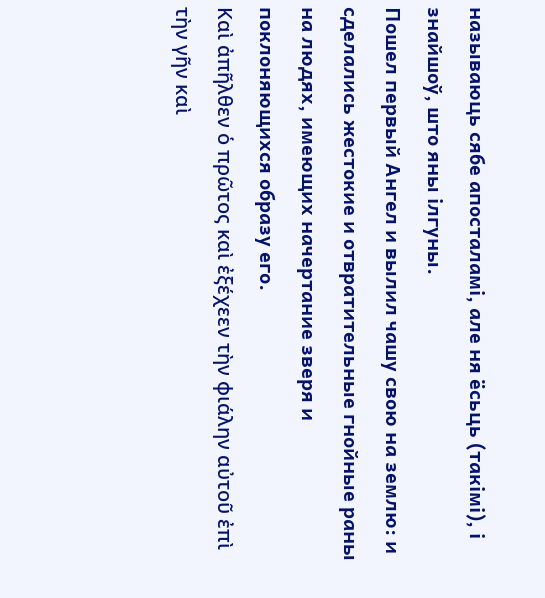называюць сябе апосталамі, але ня ёсьць (такімі), і знайшоў, што яны ілгуны.
Пошел первый Ангел и вылил чашу свою на землю: и сделались жестокие и отвратительные гнойные раны на людях, имеющих начертание зверя и поклоняющихся образу его.
Καὶ ἀπῆλθεν ὁ πρῶτος καὶ ἐξέχεεν τὴν φιάλην αὐτοῦ ἐπὶ τὴν γῆν καὶ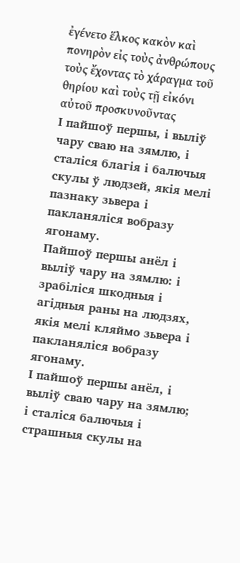ἐγένετο ἕλκος κακὸν καὶ πονηρὸν εἰς τοὺς ἀνθρώπους τοὺς ἔχοντας τὸ χάραγμα τοῦ θηρίου καὶ τοὺς τῇ εἰκόνι αὐτοῦ προσκυνοῦντας
І пайшоў першы, і выліў чару сваю на зямлю, і сталіся благія і балючыя скулы ў людзей, якія мелі пазнаку зьвера і пакланяліся вобразу ягонаму.
Пайшоў першы анёл і выліў чару на зямлю: і зрабіліся шкодныя і агідныя раны на людзях, якія мелі кляймо зьвера і пакланяліся вобразу ягонаму.
І пайшоў першы анёл, і выліў сваю чару на зямлю; і сталіся балючыя і страшныя скулы на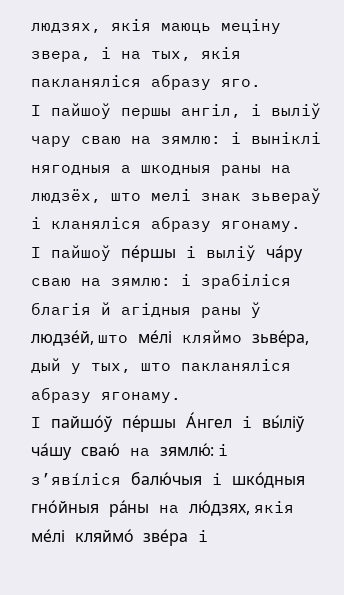людзях, якія маюць меціну звера, і на тых, якія пакланяліся абразу яго.
І пайшоў першы ангіл, і выліў чару сваю на зямлю: і выніклі нягодныя а шкодныя раны на людзёх, што мелі знак зьвераў і кланяліся абразу ягонаму.
І пайшоў пе́ршы і выліў ча́ру сваю на зямлю: і зрабіліся благія й агідныя раны ў людзе́й, што ме́лі кляймо зьве́ра, дый у тых, што пакланяліся абразу ягонаму.
І пайшо́ў пе́ршы А́нгел і вы́ліў ча́шу сваю́ на зямлю́: і з’явíліся балю́чыя і шко́дныя гно́йныя ра́ны на лю́дзях, якія ме́лі кляймо́ зве́ра і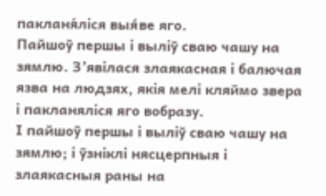пакланя́ліся выя́ве яго.
Пайшоў першы і выліў сваю чашу на зямлю. З’явілася злаякасная і балючая язва на людзях, якія мелі кляймо звера і пакланяліся яго вобразу.
І пайшоў першы і выліў сваю чашу на зямлю; і ўзніклі нясцерпныя і злаякасныя раны на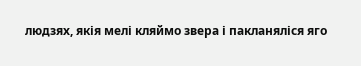людзях, якія мелі кляймо звера і пакланяліся яго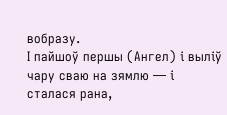вобразу.
І пайшоў першы (Ангел) і выліў чару сваю на зямлю — і сталася рана,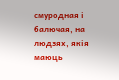смуродная і балючая, на людзях, якія маюць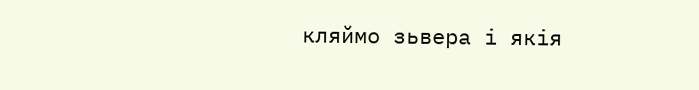кляймо зьвера і якія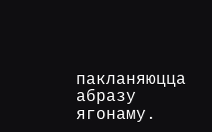пакланяюцца абразу ягонаму.